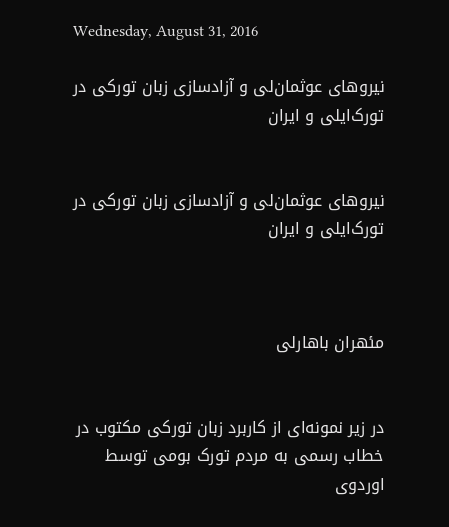Wednesday, August 31, 2016

نیروهای عوثمان‌لی و آزادسازی زبان تورکی در تورک‌ایلی و ایران


نیروهای عوثمان‌لی و آزادسازی زبان تورکی در تورک‌ایلی و ایران



مئهران باهارلی


در زیر نمونه‌ای از کاربرد زبان تورکی مکتوب در خطاب رسمی به مردم تورک بومی توسط اوردوی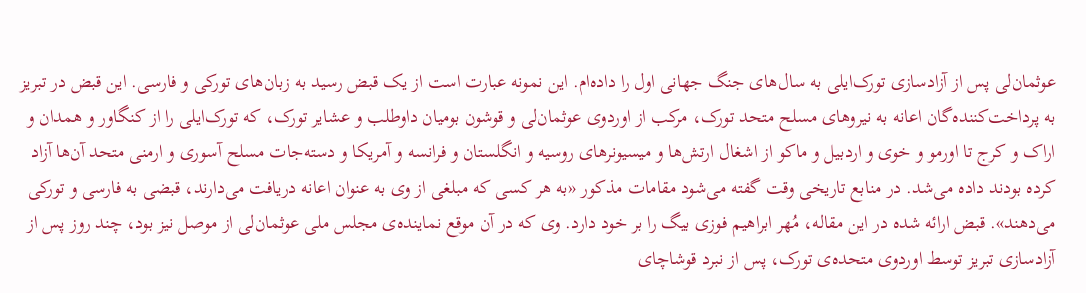عوثمان‌لی پس از آزادسازی تورک‌ایلی به سال‌های جنگ جهانی اول را داده‌ام. این نمونه‌ عبارت است از یک قبض رسید به زبان‌های تورکی و فارسی. این قبض در تبریز به پرداخت‌کننده‌گان اعانه به نیروهای مسلح متحد تورک، مرکب از اوردوی عوثمان‌لی و قوشون بومیان داوطلب و عشایر تورک، که تورک‌ایلی را از کنگاور و همدان و اراک و کرج تا اورمو و خوی و اردبیل و ماکو از اشغال ارتش‌ها و میسیونرهای روسیه و انگلستان و فرانسه و آمریکا و دسته‌جات مسلح آسوری و ارمنی متحد آن‌ها آزاد کرده بودند داده می‌شد. در منابع تاریخی وقت گفته می‌شود مقامات مذکور «به هر کسی که مبلغی از وی به عنوان اعانه دریافت می‌دارند، قبضی به فارسی و تورکی می‌دهند». قبض ارائه شده در این مقاله، مُهر ابراهیم فوزی بیگ را بر خود دارد. وی که در آن موقع نماینده‌ی مجلس ملی عوثمان‌لی از موصل نیز بود، چند روز پس از آزادسازی تبریز توسط اوردوی متحده‌ی تورک، پس از نبرد قوشاچای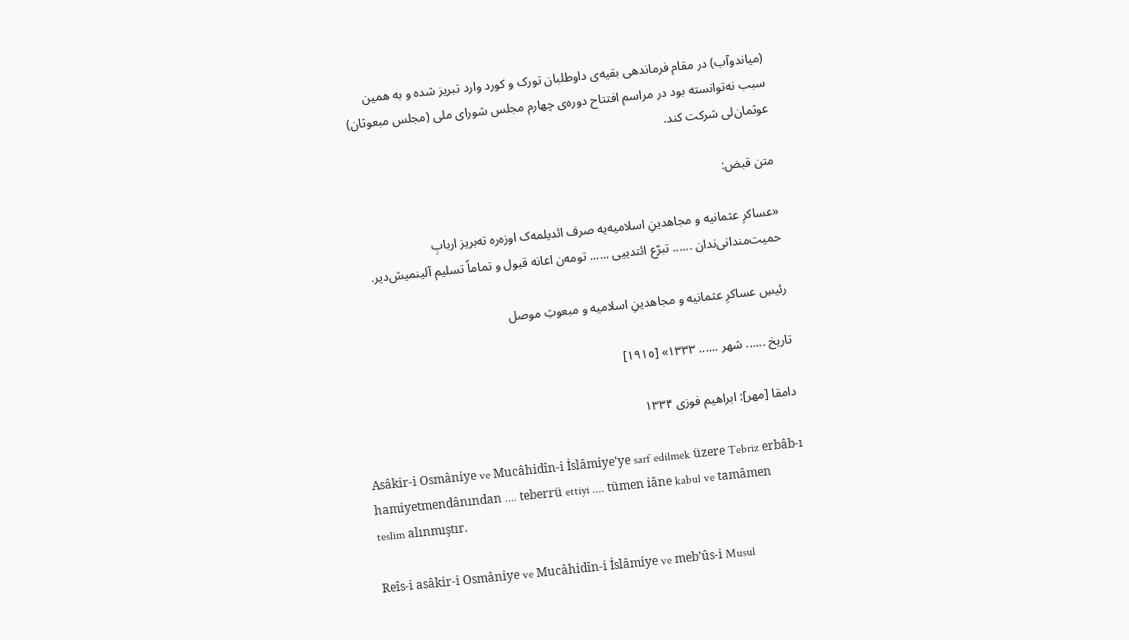(میاندوآب) در مقام فرماندهی بقیه‌ی داوطلبان تورک و کورد وارد تبریز شده و به همین سبب نه‌توانسته بود در مراسم افتتاح دوره‌ی چهارم مجلس شورای ملی (مجلس مبعوثان) عوثمان‌لی شرکت کند.

متن قبض:

«عساکرِ عثمانیه و مجاهدینِ اسلامیه‌یه صرف ائدیلمه‌ک اوزه‌ره ته‌بریز اربابِ حمیت‌مندانی‌ندان ...... تبرّع ائتدییی ...... تومه‌ن اعانه قبول و تماماً تسلیم آلینمیش‌دیر.

رئیسِ عساکرِ عثمانیه و مجاهدینِ اسلامیه و مبعوثِ موصل

تاریخ ...... شهر ...... ١٣٣٣» [١٩١٥]

دامقا [مهر]: ابراهیم فوزی ۱۳۳۴

Asâkir-i Osmâniye ve Mucâhidîn-i İslâmiye’ye sarf edilmek üzere Tebriz erbâb-ı hamiyetmendânından .... teberrü ettiyi .... tümen iâne kabul ve tamâmen teslim alınmıştır.

Reîs-i asâkir-i Osmâniye ve Mucâhidîn-i İslâmiye ve meb’ûs-i Musul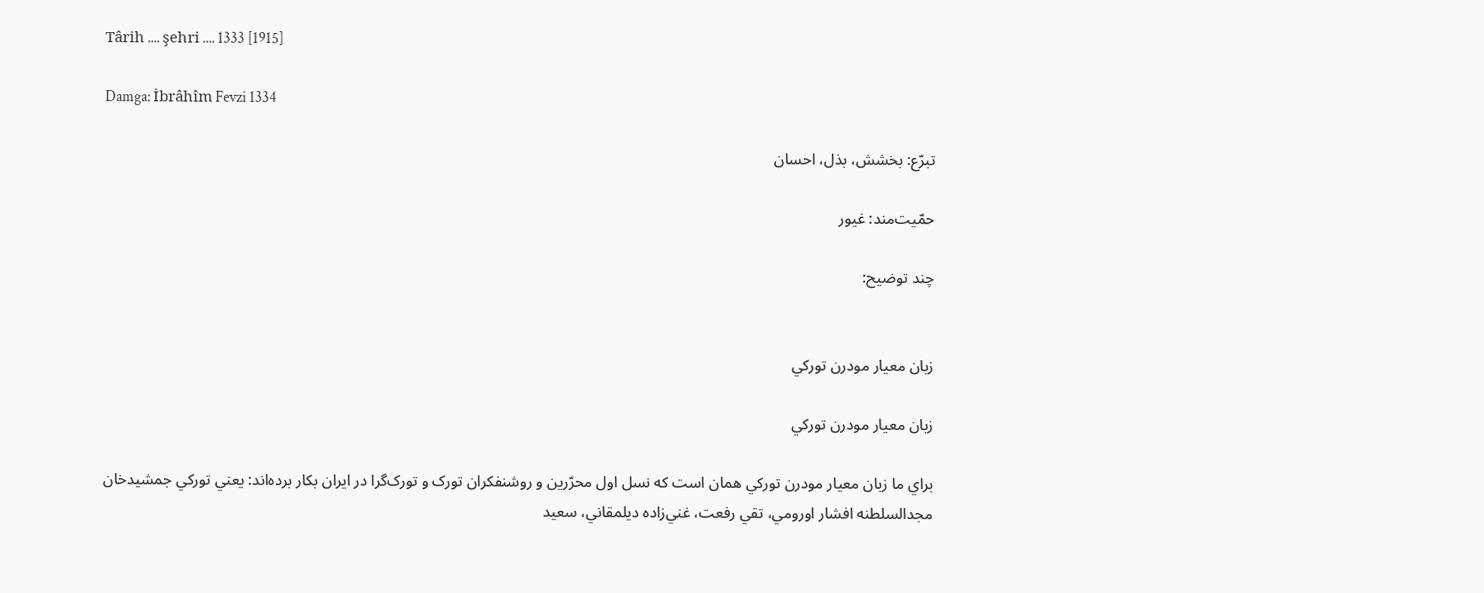Târih .... şehri .... 1333 [1915]

Damga: İbrâhîm Fevzi 1334

تبرّع: بخشش، بذل، احسان

حمّیت‌مند: غیور

چند توضیح:


زبان معيار مودرن تورکي

زبان معيار مودرن تورکي

براي ما زبان معيار مودرن تورکي همان است که نسل اول محرّرين و روشنفکران تورک و تورک‌گرا در ايران بکار برده‌اند: يعني تورکي جمشيدخان مجدالسلطنه افشار اورومي، تقي رفعت، غني‌زاده ديلمقاني، سعيد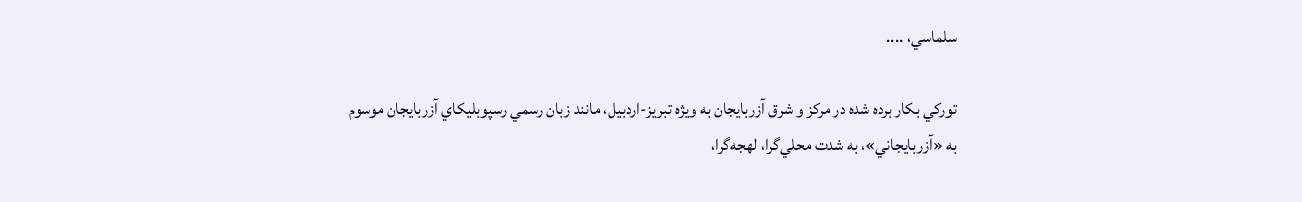سلماسي، ....

تورکي بکار برده شده در مرکز و شرق آزربايجان به ويژه تبريز-اردبيل، مانند زبان رسمي رسپوبليکاي آزربايجان موسوم به «آزربايجاني»، به شدت محلي‌گرا، لهجه‌گرا،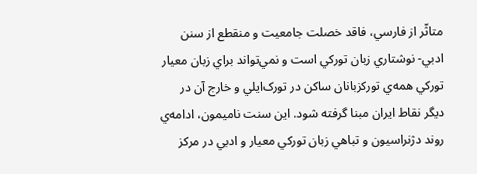متاثّر از فارسي، فاقد خصلت جامعيت و منقطع از سنن ادبي- نوشتاري زبان تورکي است و نمي‌تواند براي زبان معيار تورکي همه‌ي تورکزبانان ساکن در تورک‌ایلي و خارج آن در ديگر نقاط ايران مبنا گرفته شود. اين سنت ناميمون، ادامه‌ي روند دژنراسيون و تباهي زبان تورکي معيار و ادبي در مرکز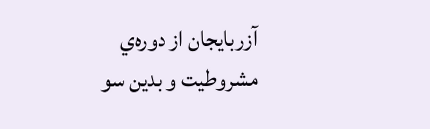آزربايجان از دوره‌ي مشروطيت و بدين سو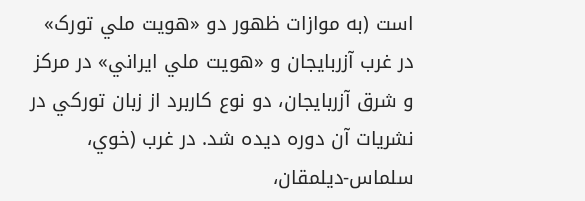است (به موازات ظهور دو «هويت ملي تورک» در غرب آزربايجان و «هويت ملي ايراني» در مرکز و شرق آزربايجان، دو نوع کاربرد از زبان تورکي در نشريات آن دوره ديده ‌شد. در غرب (خوي، سلماس-ديلمقان،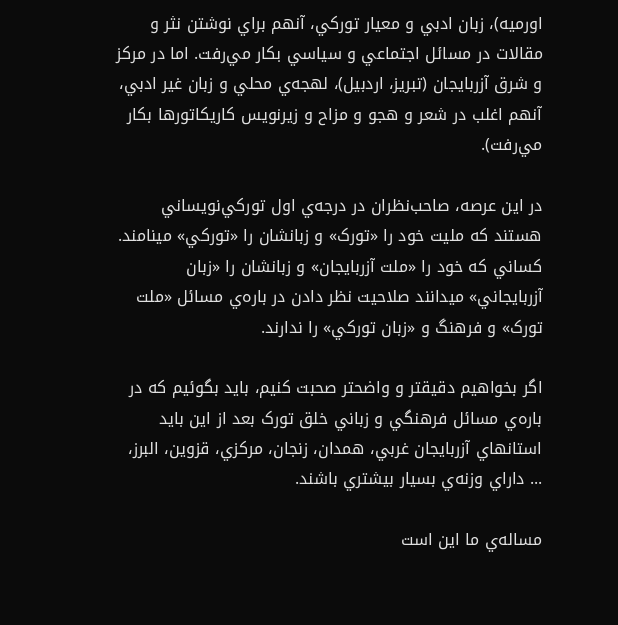اورميه)، زبان ادبي و معيار تورکي، آنهم براي نوشتن نثر و مقالات در مسائل اجتماعي و سياسي بکار مي‌رفت. اما در مرکز و شرق آزربايجان (تبريز، اردبيل)، لهجه‌ي محلي و زبان غير ادبي، آنهم اغلب در شعر و هجو و مزاح و زيرنويس کاريکاتورها بکار مي‌رفت).

در اين عرصه، صاحب‌نظران در درجه‌ي اول تورکي‌نويساني هستند که مليت خود را «تورک» و زبانشان را «تورکي» مينامند. کساني که خود را «ملت آزربايجان» و زبانشان را «زبان آزربايجاني» ميدانند صلاحيت نظر دادن در باره‌ي مسائل «ملت تورک» و فرهنگ و «زبان تورکي» را ندارند.

اگر بخواهيم دقيقتر و واضحتر صحبت کنيم، بايد بگوئيم که در باره‌ي مسائل فرهنگي و زباني خلق تورک بعد از اين بايد استانهاي آزربايجان غربي، همدان، زنجان، مرکزي، قزوين، البرز،  ... داراي وزنه‌ي بسيار بيشتري باشند.

مساله‌ي ما اين است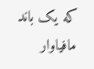که يک باند مافياوار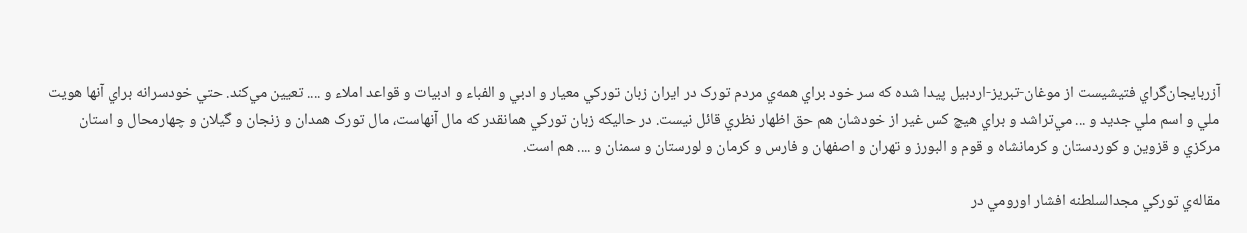آزربايجان‌گراي فتيشيست از موغان-تبريز-اردبيل پيدا شده که سر خود براي همه‌ي مردم تورک در ايران زبان تورکي معيار و ادبي و الفباء و ادبيات و قواعد املاء و .... تعيين مي‌کند. حتي خودسرانه براي آنها هويت ملي و اسم ملي جديد و ... مي‌تراشد و براي هيچ کس غير از خودشان هم حق اظهار نظري قائل نيست. در حاليکه زبان تورکي همانقدر که مال آنهاست، مال تورک همدان و زنجان و گيلان و چهارمحال و استان مرکزي و قزوين و کوردستان و کرمانشاه و قوم و البورز و تهران و اصفهان و فارس و کرمان و لورستان و سمنان و .... هم است.

مقاله‌ي تورکي مجدالسلطنه افشار اورومي در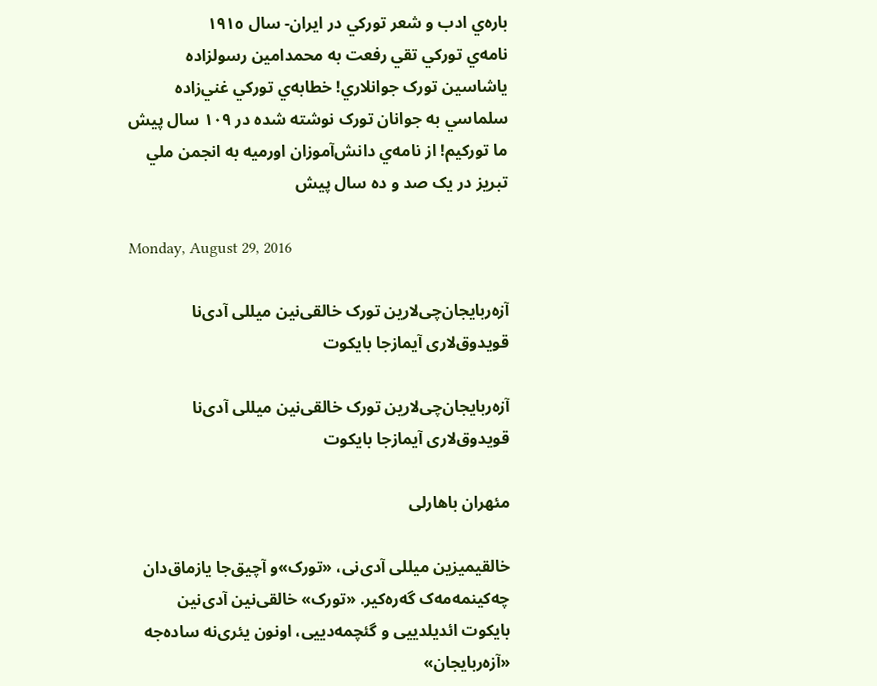باره‌ي ادب و شعر تورکي در ايران- سال ١٩١٥
نامه‌ي تورکي تقي رفعت به محمدامين رسولزاده
ياشاسين تورک جوانلاري! خطابه‌ي تورکي غني‌زاده سلماسي به جوانان تورک نوشته شده در ١٠٩ سال پيش
ما تورکيم! از نامه‌ي دانش‌آموزان اورميه به انجمن ملي تبريز در يک صد و ده سال پيش

Monday, August 29, 2016

آزه‌ربایجان‌چی‌لارین تورک خالقی‌نین میللی آدی‌نا قویدوق‌لاری آیمازجا بایکوت

آزه‌ربایجان‌چی‌لارین تورک خالقی‌نین میللی آدی‌نا قویدوق‌لاری آیمازجا بایکوت

مئهران باهارلی

خالقیمیزین میللی آدی‌نی، «تورک»و آچیق‌جا یازماق‌دان چه‌کینمه‌مه‌ک گه‌ره‌کیر. «تورک» خالقی‌نین آدی‌نین بایکوت ائدیلدییی و گئچمه‌دییی، اونون یئری‌نه ساده‌جه «آزه‌ربایجان»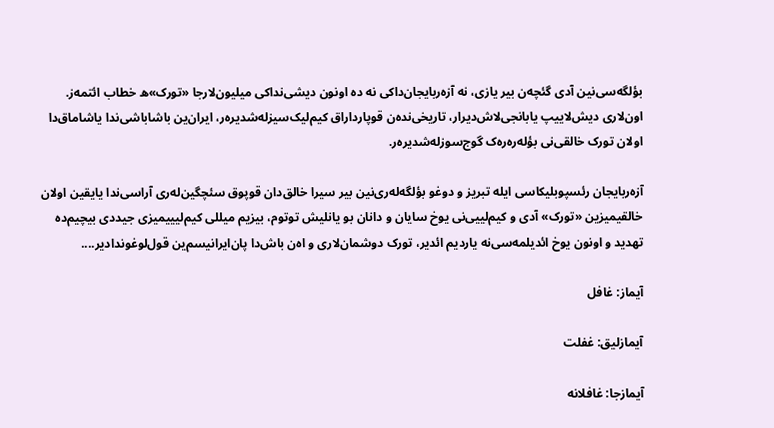بؤلگه‌سی‌نین آدی گئچه‌ن بیر یازی، نه آزه‌ربایجان‌داکی نه ده اونون دیشی‌نداکی میلیون‌لارجا «تورک»ه خطاب ائتمه‌ز. اون‌لاری دیش‌لاییپ یابانجی‌لاش‌دیرار، تاریخی‌نده‌ن قوپارداراق کیم‌لیک‌سیزله‌شدیره‌ر، ایران‌ین باشاباشی‌ندا یاشاماق‌دا اولان تورک خالقی‌نی بؤله‌ره‌ره‌ک گوج‌سوزله‌شدیره‌ر.

آزه‌ربایجان رئسپوبلیکاسی ایله تبریز و دوغو بؤلگه‌له‌ری‌نین بیر سیرا خالق‌دان قوپوق سئچگین‌له‌ری آراسی‌ندا یایقین اولان خالقیمیزین «تورک» آدی و کیم‌لییی‌نی یوخ سایان و دانان بو یانلیش توتوم، بیزیم میللی کیم‌لیییمیزی جیددی بیچیم‌ده تهدید و اونون یوخ ائدیلمه‌سی‌نه یاردیم ائدیر، تورک دوشمان‌لاری و اه‌ن باش‌دا پان‌ایرانیسم‌ین قول‌لوغوندادیر....

آیماز: غافل

آیمازلیق: غفلت

آیمازجا: غافلانه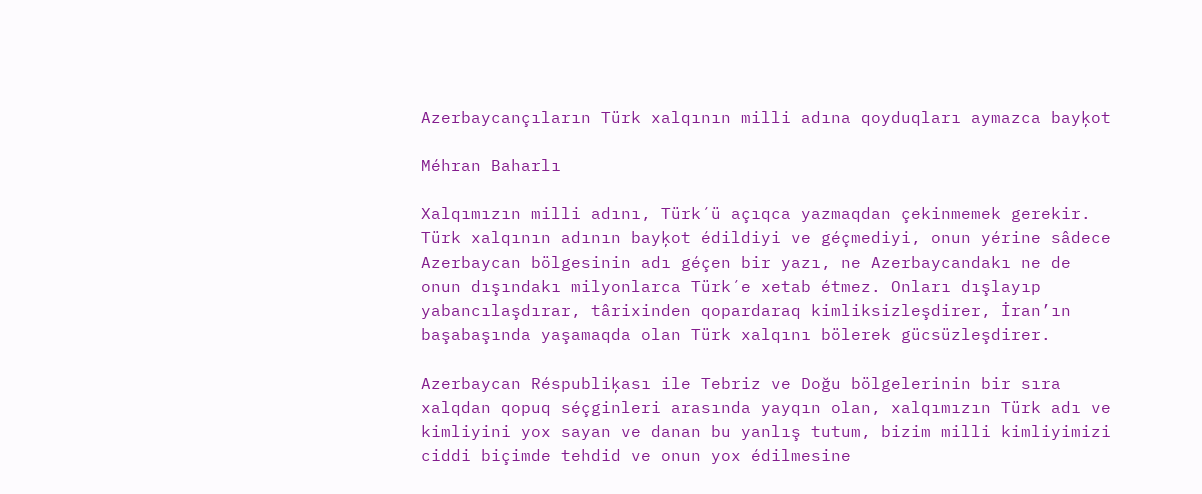Azerbaycançıların Türk xalqının milli adına qoyduqları aymazca bayķot

Méhran Baharlı

Xalqımızın milli adını, Türk´ü açıqca yazmaqdan çekinmemek gerekir. Türk xalqının adının bayķot édildiyi ve géçmediyi, onun yérine sâdece Azerbaycan bölgesinin adı géçen bir yazı, ne Azerbaycandakı ne de onun dışındakı milyonlarca Türk´e xetab étmez. Onları dışlayıp yabancılaşdırar, târixinden qopardaraq kimliksizleşdirer, İran’ın başabaşında yaşamaqda olan Türk xalqını bölerek gücsüzleşdirer.

Azerbaycan Réspubliķası ile Tebriz ve Doğu bölgelerinin bir sıra xalqdan qopuq séçginleri arasında yayqın olan, xalqımızın Türk adı ve kimliyini yox sayan ve danan bu yanlış tutum, bizim milli kimliyimizi ciddi biçimde tehdid ve onun yox édilmesine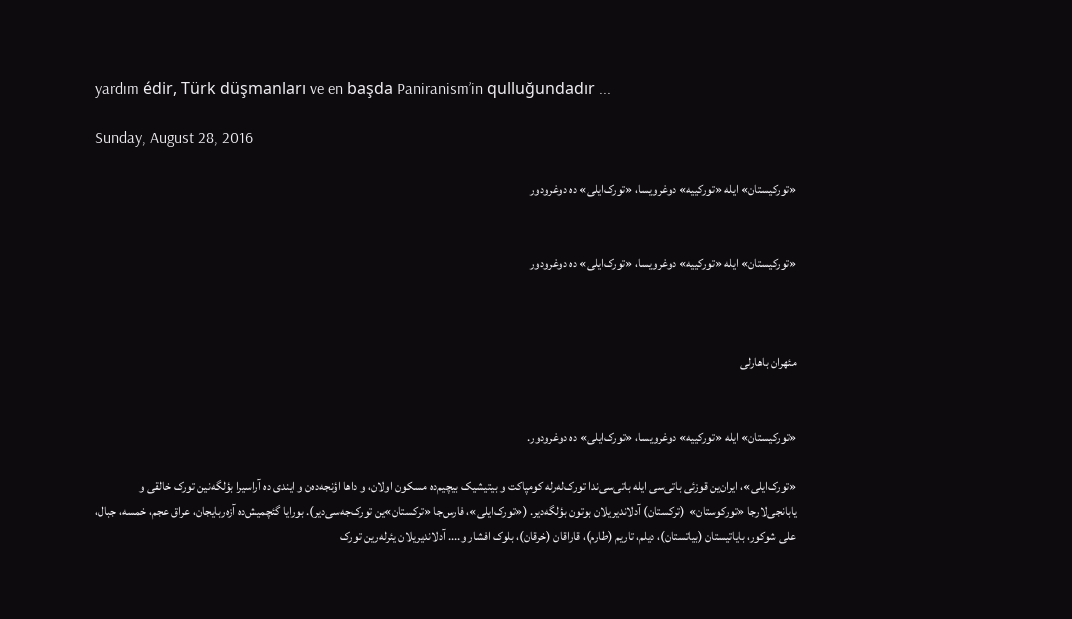yardım édir, Türk düşmanları ve en başda Paniranism’in qulluğundadır ...

Sunday, August 28, 2016

«تورکیستان» ایله «تورکییه» دوغرویسا، «تورک‌ایلی» ده دوغرودور


«تورکیستان» ایله «تورکییه» دوغرویسا، «تورک‌ایلی» ده دوغرودور



مئهران باهارلی


«تورکیستان» ایله «تورکییه» دوغرویسا، «تورک‌ایلی» ده دوغرودور.

«تورک‌ایلی»، ایران‌ین قوزئی باتی‌سی ایله باتی‌سی‌ندا تورک‌له‌رله کومپاکت و بیتیشیک بیچیم‌ده مسکون اولان، و داها اؤنجه‌ده‌ن و ایندی ده آراسیرا بؤلگه‌نین تورک خالقی و یابانجی‌لارجا «تورکوستان»  (ترکستان) آدلاندیریلان بوتون بؤلگه‌دیر. («تورک‌ایلی»، فارس‌جا «ترکستان»ین تورک‌جه‌سی‌دیر). بورایا گئچمیش‌ده آزه‌ربایجان، عراق عجم، خمسه، جبال، علی شوکور، بایاتیستان (بیاتستان)، دیلم، تاریم (طارم)، قاراقان (خرقان)، بلوک افشار و.... آدلاندیریلان یئرله‌رین تورک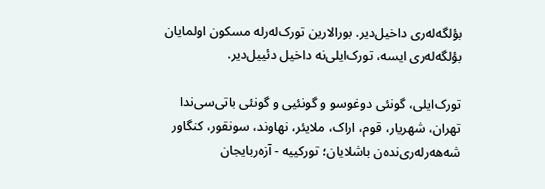بؤلگه‌له‌ری داخیل‌دیر. بورالارین تورک‌له‌رله مسکون اولمایان بؤلگه‌له‌ری ایسه، تورک‌ایلی‌نه داخیل دئییل‌دیر.

تورک‌ایلی، گونئی دوغوسو و گونئیی و گونئی باتی‌سی‌ندا تهران، شهریار، قوم، اراک، ملایئر، نهاو‌ند، سونقور، کنگاور شه‌هه‌رله‌ری‌نده‌ن باشلایان؛ تورکییه - آزه‌ربایجان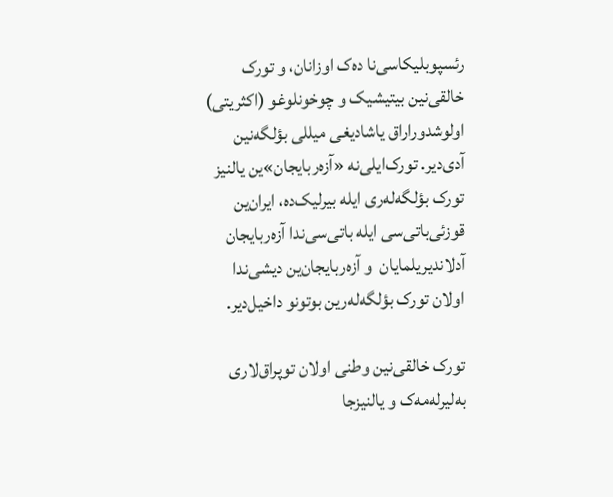رئسپوبلیکاسی‌نا ده‌ک اوزانان، و تورک خالقی‌نین بیتیشیک و چوخونلوغو (اکثریتی) اولوشدوراراق یاشادیغی میللی بؤلگه‌نین آدی‌دیر. تورک‌ایلی‌نه «آزه‌ربایجان»ین یالنیز تورک بؤلگه‌له‌ری ایله بیرلیک‌ده، ایران‌ین قوزئی‌باتی‌سی‌ ایله باتی‌سی‌ندا آزه‌ربایجان آدلاندیریلمایان  و آزه‌ربایجان‌ین دیشی‌ندا اولان تورک بؤلگه‌له‌رین بوتونو داخیل‌دیر.

تورک خالقی‌نین وطنی اولان توپراق‌لاری به‌لیرله‌مه‌ک و یالنیزجا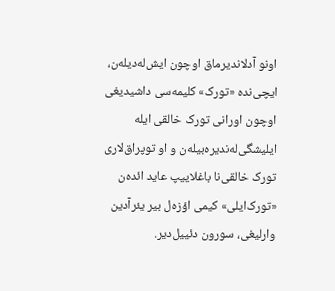اونو آدلاندیرماق اوچون ایش‌له‌دیله‌ن، ایچی‌نده «تورک» کلیمه‌سی داشیدیغی اوچون اورانی تورک خالقی ایله ایلیشگی‌له‌ندیره‌بیله‌ن و او توپراق‌لاری تورک خالقی‌نا باغلاییپ عاید ائده‌ن «تورک‌ایلی» کیمی اؤزه‌ل بیر یئرآدین وارلیغی، سورون دئییل‌دیر.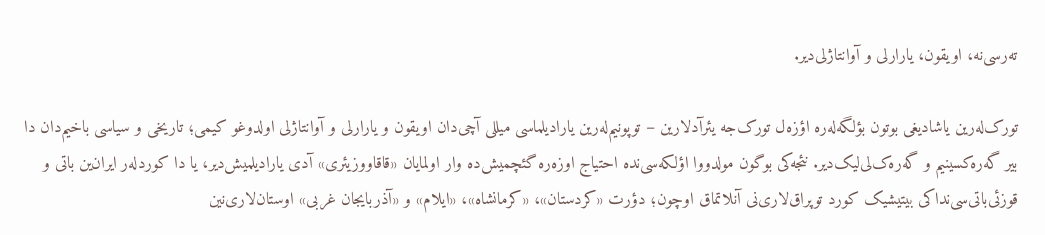ته‌رسی‌نه، اویقون، یارارلی و آوانتاژلی‌دیر.

تورک‌له‌رین یاشادیغی بوتون بؤلگه‌له‌ره اؤزه‌ل تورک‌جه یئرآدلارین – توپونیم‌له‌رین یارادیلماسی میللی آچی‌دان اویقون و یارارلی و آوانتاژلی اولدوغو کیمی؛ تاریخی و سیاسی باخیم‌دان دا بیر گه‌ره‌کسینیم و گه‌ره‌ک‌لی‌لیک‌دیر. نئجه‌کی بوگون مولدووا اؤلکه‌سی‌نده احتیاج اوزه‌ره گئچمیش‌ده وار اولمایان «قاقاووزیئری» آدی یارادیلمیش‌دیر، یا دا کوردله‌ر ایران‌ین باتی و قوزئی‌باتی‌سی‌نداکی بیتیشیک کورد توپراق‌لاری‌نی آنلاتماق اوچون؛ دؤرت «کردستان»، «کرمانشاه»، «ایلام» و «آذربایجان غربی» اوستان‌لاری‌نین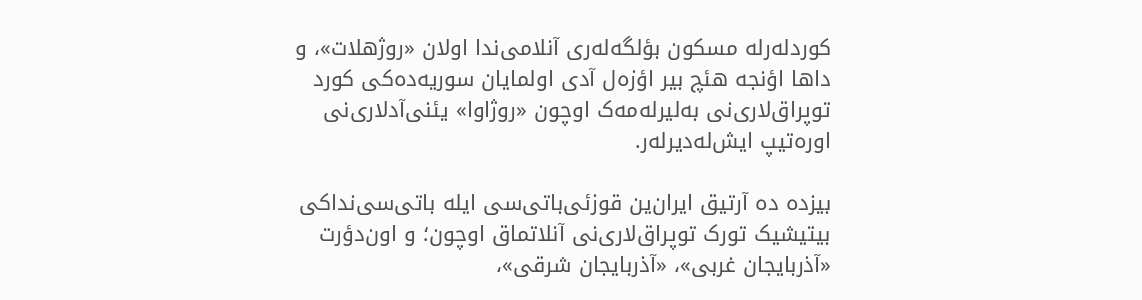کوردله‌رله مسکون بؤلگه‌له‌ری آنلامی‌ندا اولان «روژهلات»، و داها اؤنجه هئچ بیر اؤزه‌ل آدی اولمایان سوریه‌ده‌کی کورد توپراق‌لاری‌نی به‌لیرله‌مه‌ک اوچون «روژاوا» یئنی‌آدلاری‌نی اوره‌تیپ ایش‌له‌دیرله‌ر.

بیزده ده آرتیق ایران‌ین قوزئی‌باتی‌سی ایله باتی‌سی‌نداکی بیتیشیک تورک توپراق‌لاری‌نی آنلاتماق اوچون؛ و اون‌دؤرت «آذربایجان غربی»، «آذربایجان شرقی»،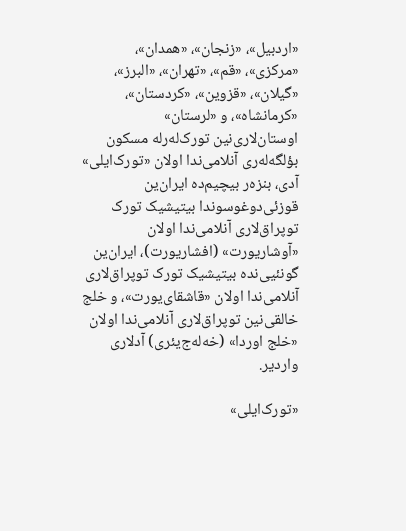«اردبیل»، «زنجان»، «همدان»، «مرکزی»، «قم»، «تهران»، «البرز»، «گیلان»، «قزوین»، «کردستان»، «کرمانشاه»، و «لرستان» اوستان‌لاری‌نین تورک‌له‌رله مسکون بؤلگه‌له‌ری آنلامی‌ندا اولان «تورک‌ایلی» آدی، بنزه‌ر بیچیم‌ده ایران‌ین قوزئی‌دوغوسوندا بیتیشیک تورک توپراق‌لاری آنلامی‌ندا اولان «آوشاریورت» (افشاریورت)، ایران‌ین گونئیی‌نده بیتیشیک تورک توپراق‌لاری آنلامی‌ندا اولان «قاشقای‌یورت»، و خلج خالقی‌نین توپراق‌لاری آنلامی‌ندا اولان «خلج اوردا» (خه‌له‌‌ج‌یئری) آدلاری واردیر.

«تورک‌ایلی»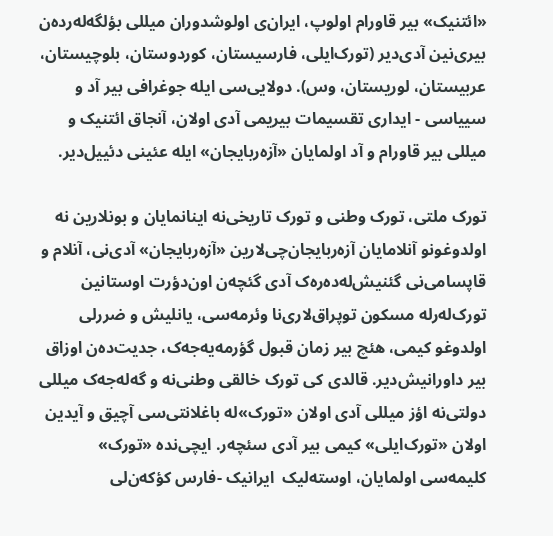«ائتنیک» بیر قاورام اولوپ، ایران‌ی اولوشدوران میللی بؤلگه‌له‌رده‌ن بیری‌نین آدی‌دیر (تورک‌ایلی، فارسیستان، کوردوستان، بلوچیستان، عربیستان، لوریستان، وس). دولایی‌سی ایله جوغرافی بیر آد و سییاسی - ایداری تقسیمات بیریمی آدی اولان، آنجاق ائتنیک و میللی بیر قاورام و آد اولمایان «آزه‌ربایجان» ایله عئینی دئییل‌دیر.

تورک ملتی، تورک وطنی و تورک تاریخی‌نه اینانمایان و بونلارین نه اولدوغونو آنلامایان آزه‌ربایجان‌چی‌لارین «آزه‌ربایجان» آدی‌نی، آنلام و قاپسامی‌نی گئنیش‌له‌ده‌ره‌ک آدی گئچه‌ن اون‌دؤرت اوستانین تورک‌له‌رله مسکون توپراق‌لاری‌نا وئرمه‌سی، یانلیش و ضررلی اولدوغو کیمی، هئچ بیر زمان قبول گؤرمه‌یه‌جه‌ک، جدیت‌ده‌ن اوزاق بیر داورانیش‌دیر. قالدی کی تورک خالقی وطنی‌نه و گه‌له‌جه‌ک میللی دولتی‌نه اؤز میللی آدی اولان «تورک»له باغلانتی‌سی آچیق و آیدین اولان «تورک‌ایلی» کیمی بیر آدی سئچه‌ر. ایچی‌نده «تورک» کلیمه‌سی اولمایان، اوسته‌لیک  ایرانیک -فارس کؤکه‌ن‌لی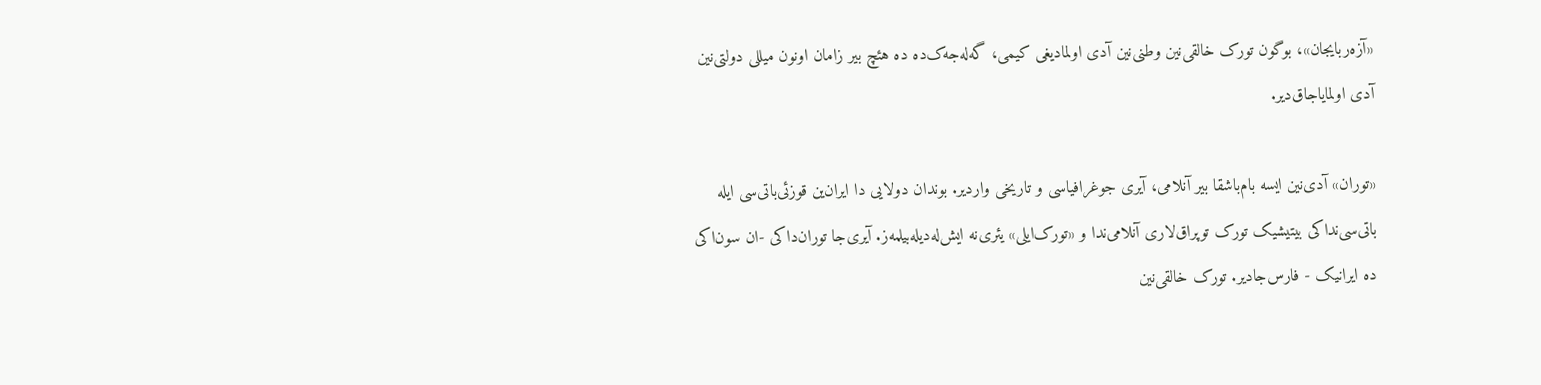«آزه‌ربایجان»، بوگون تورک خالقی‌نین وطنی‌نین آدی اولمادیغی کیمی، گه‌له‌جه‌ک‌ده ده هئچ بیر زامان اونون میللی دولتی‌نین آدی اولمایاجاق‌دیر.

«توران» آدی‌نین ایسه بام‌باشقا بیر آنلامی، آیری جوغرافیاسی و تاریخی واردیر. بوندان دولایی دا ایران‌ین قوزئی‌باتی‌سی ایله باتی‌سی‌نداکی بیتیشیک تورک توپراق‌لاری آنلامی‌ندا و «تورک‌ایلی» یئری‌نه ایش‌له‌دیله‌بیلمه‌ز. آیری‌جا توران‌داکی -ان سون‌اکی ده ایرانیک - فارس‌جادیر. تورک خالقی‌نین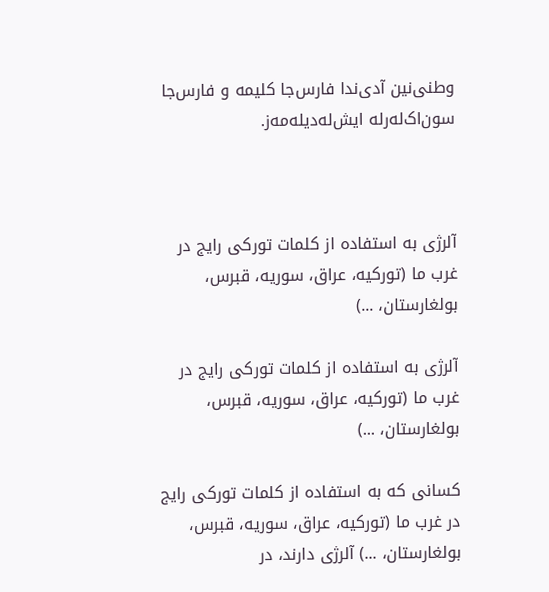وطنی‌نین آدی‌ندا فارس‌جا کلیمه و فارس‌جا سون‌اک‌له‌رله ایش‌له‌دیله‌مه‌ز.



آلرژی به استفاده‌ از کلمات تورکی رایج در غرب ما (تورکیه، عراق، سوریه، قبرس، بولغارستان، ...)

آلرژی به استفاده‌ از کلمات تورکی رایج در غرب ما (تورکیه، عراق، سوریه، قبرس، بولغارستان، ...)

کسانی که به استفاده‌ از کلمات تورکی رایج در غرب ما (تورکیه، عراق، سوریه، قبرس، بولغارستان، ...) آلرژی دارند، در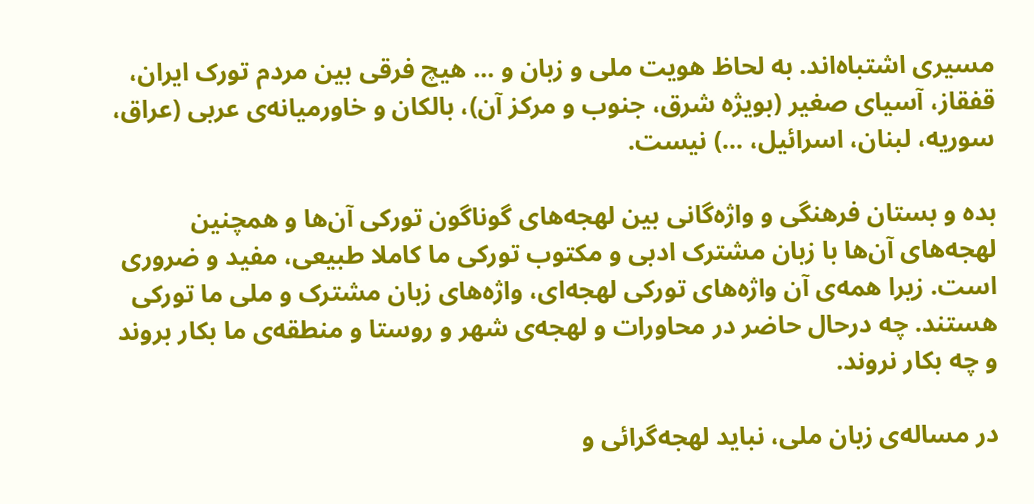مسیری اشتباه‌اند. به لحاظ هویت ملی و زبان و ... هیچ فرقی بین مردم تورک ایران، قفقاز، آسیای صغیر (بویژه شرق، جنوب و مرکز آن)، بالکان و خاورمیانه‌ی عربی (عراق، سوریه، لبنان، اسرائیل، ...) نیست.

بده و بستان فرهنگی و واژه‌گانی بین لهجه‌های گوناگون تورکی آن‌ها و همچنین لهجه‌های آن‌ها با زبان مشترک ادبی و مکتوب تورکی ما کاملا طبیعی، مفید و ضروری است. زیرا همه‌ی آن واژه‌های تورکی لهجه‌ای، واژه‌های زبان مشترک و ملی ما تورکی هستند. چه درحال حاضر در محاورات و لهجه‌ی شهر و روستا و منطقه‌ی ما بکار بروند و چه بکار نروند.

در مساله‌ی زبان ملی، نباید لهجه‌گرائی و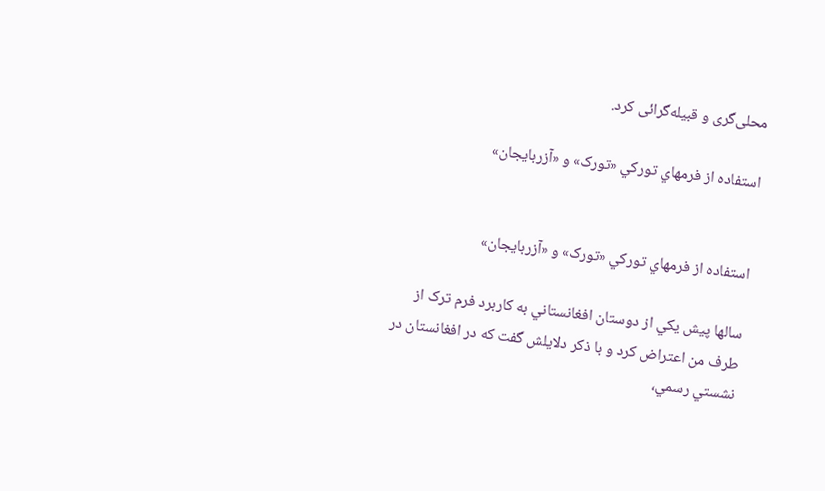محلی‌گری و قبیله‌گرائی کرد.

استفاده از فرمهاي تورکي «تورک» و «آزربايجان»


استفاده از فرمهاي تورکي «تورک» و «آزربايجان»

سالها پيش يکي از دوستان افغانستاني به کاربرد فرم ترک از طرف من اعتراض کرد و با ذکر دلايلش گفت که در افغانستان در نشستي رسمي،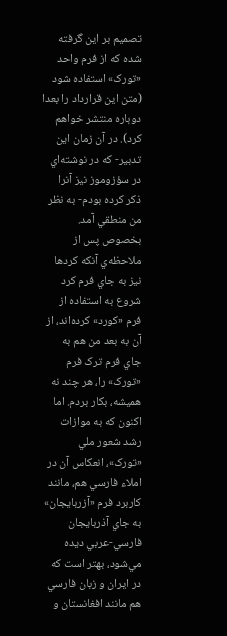تصميم بر اين گرفته شده که از فرم واحد «تورک» استفاده شود (متن اين قرارداد را بعدا دوباره منتشر خواهم کرد). در آن زمان اين تدبير- که در نوشته‌اي در سؤزوموز نيز آنرا ذکر کرده بودم- به نظر من منطقي آمد. بخصوص پس از ملاحظه‌ي آنکه کردها نيز به جاي فرم کرد شروع به استفاده از فرم «کورد» کرده‌اند، از آن به بعد من هم به جاي فرم ترک فرم «تورک» را، هر چند نه هميشه، بکار بردم. اما اکنون که به موازات رشد شعور ملي «تورک»، انعکاس آن در املاء فارسي هم، مانند کاربرد فرم «آزربايجان» به جاي آذربايجان فارسي-عربي ديده مي‌شود، بهتر است که در ايران و زبان فارسي هم مانند افغانستان و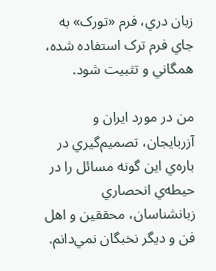زبان دري، فرم «تورک» به جاي فرم ترک استفاده شده، همگاني و تثبيت شود.

من در مورد ايران و آزربايجان، تصميم‌گيري در باره‌ي اين گونه مسائل را در حيطه‌ي انحصاري زبانشناسان، محققين و اهل فن و ديگر نخبگان نمي‌دانم.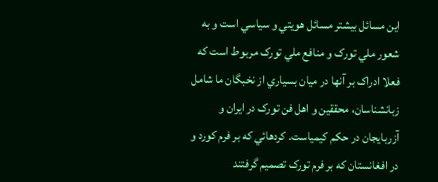اين مسائل بيشتر مسائل هويتي و سياسي است و به شعور ملي تورک و منافع ملي تورک مربوط است که فعلا ادراک بر آنها در ميان بسياري از نخبگان ما شامل زبانشناسان، محققين و اهل فن تورک در ايران و آزربايجان در حکم کيمياست. کردهائي که بر فرم کورد و در افغانستان که بر فرم تورک تصميم گرفتند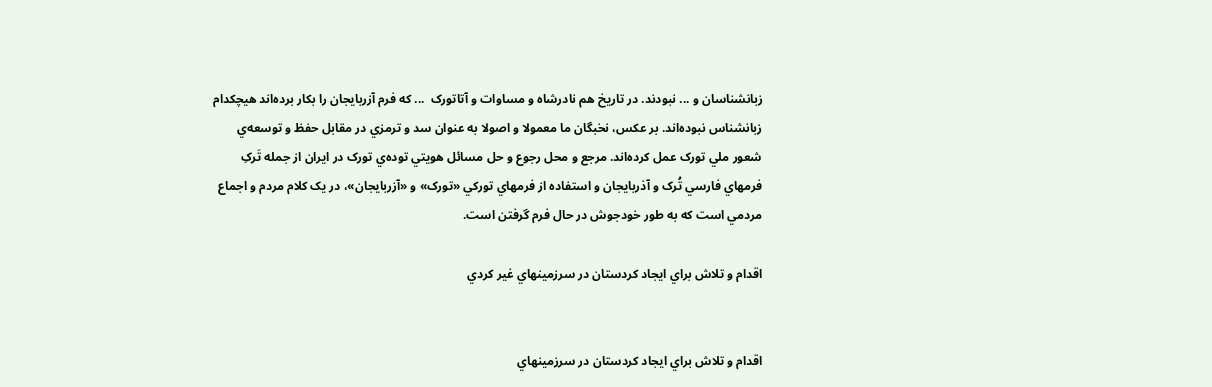زبانشناسان و ... نبودند. در تاريخ هم نادرشاه و مساوات و آتاتورک  ... که فرم آزربايجان را بکار برده‌اند هيچکدام زبانشناس نبوده‌اند. بر عکس، نخبگان ما معمولا و اصولا به عنوان سد و ترمزي در مقابل حفظ و توسعه‌ي شعور ملي تورک عمل کرده‌اند. مرجع و محل رجوع و حل مسائل هويتي توده‌ي تورک در ايران از جمله تَرکِ فرمهاي فارسي تُرک و آذربايجان و استفاده از فرمهاي تورکي «تورک» و «آزربايجان»، در يک کلام مردم و اجماع مردمي است که به طور خودجوش در حال فرم گرفتن است.

اقدام و تلاش براي ايجاد کردستان در سرزمينهاي غير کردي


اقدام و تلاش براي ايجاد کردستان در سرزمينهاي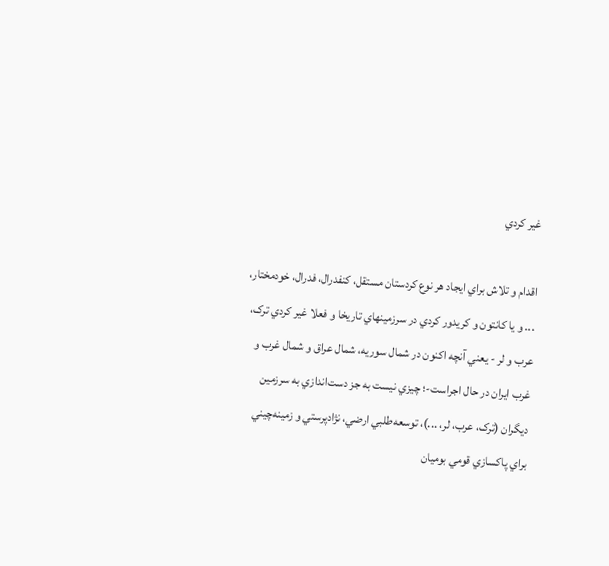غير کردي

اقدام و تلاش براي ايجاد هر نوع کردستان مستقل، کنفدرال، فدرال، خودمختار، ... و يا کانتون و کريدور کردي در سرزمينهاي تاريخا و فعلا غير کردي ترک، عرب و لر - يعني آنچه اکنون در شمال سوريه، شمال عراق و شمال غرب و غرب ايران در حال اجراست-؛ چيزي نيست به جز دست‌اندازي به سرزمين ديگران (ترک، عرب، لر، ...)، توسعه‌طلبي ارضي، نژادپرستي و زمينه‌چيني براي پاکسازي قومي بوميان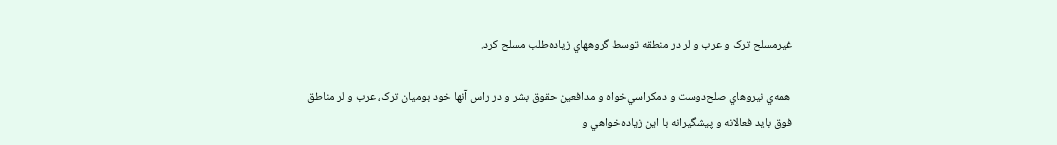غيرمسلح ترک و عرب و لر در منطقه توسط گروههاي زياده‌طلب مسلح کرد.

 همه‌ي نيروهاي صلح‌دوست و دمکراسي‌خواه و مدافعين حقوق بشر و در راس آنها خود بوميان ترک، عرب و لر مناطق فوق بايد فعالانه و پيشگيرانه با اين زياده‌خواهي و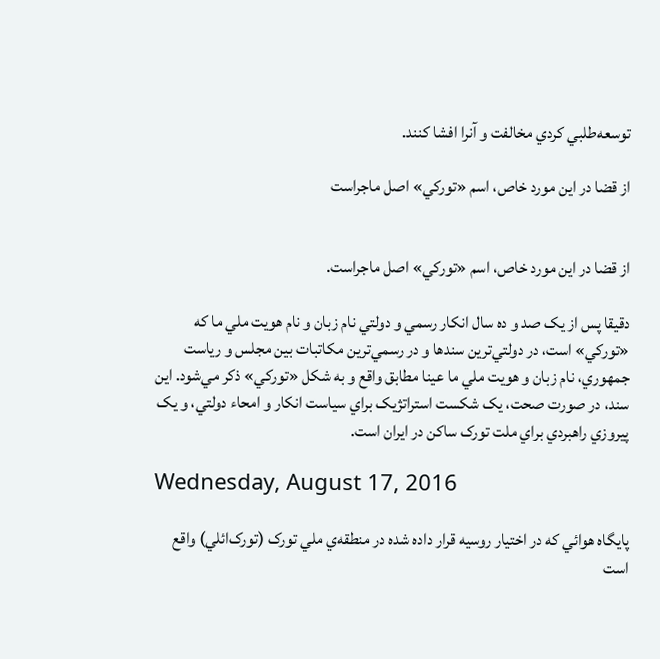توسعه‌طلبي کردي مخالفت و آنرا افشا کنند.

از قضا در اين مورد خاص، اسم «تورکي» اصل ماجراست


از قضا در اين مورد خاص، اسم «تورکي» اصل ماجراست.

دقيقا پس از يک صد و ده سال انکار رسمي و دولتي نام زبان و نام هويت ملي ما که «تورکي» است، در دولتي‌ترين سندها و در رسمي‌ترين مکاتبات بين مجلس و رياست جمهوري، نام زبان و هويت ملي ما عينا مطابق واقع و به شکل «تورکي» ذکر مي‌شود. اين سند، در صورت صحت، يک شکست استراتژيک براي سياست انکار و امحاء دولتي، و يک پيروزي راهبردي براي ملت تورک ساکن در ايران است.

Wednesday, August 17, 2016

پايگاه هوائي که در اختيار روسيه قرار داده شده در منطقه‌ي ملي تورک (تورک‌ائلي) واقع است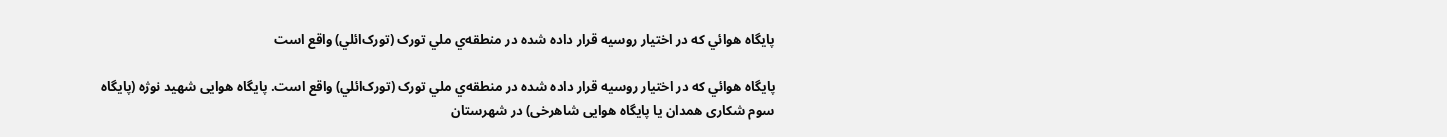پايگاه هوائي که در اختيار روسيه قرار داده شده در منطقه‌ي ملي تورک (تورک‌ائلي) واقع است

پايگاه هوائي که در اختيار روسيه قرار داده شده در منطقه‌ي ملي تورک (تورک‌ائلي) واقع است. پایگاه هوایی شهید نوژه (پایگاه سوم شکاری همدان یا پایگاه هوایی شاهرخی) در شهرستان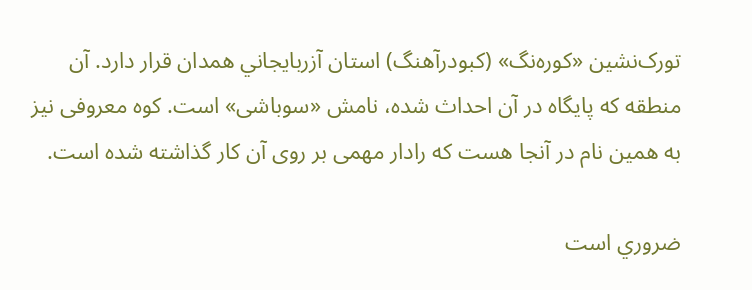تورک‌نشين «کوره‌نگ» (کبودرآهنگ) استان آزربايجاني همدان قرار دارد. آن منطقه که پایگاه در آن احداث شده، نامش «سوباشی» است. کوه معروفی نیز به همین نام در آنجا هست که رادار مهمی بر روی آن کار گذاشته شده است.

ضروري است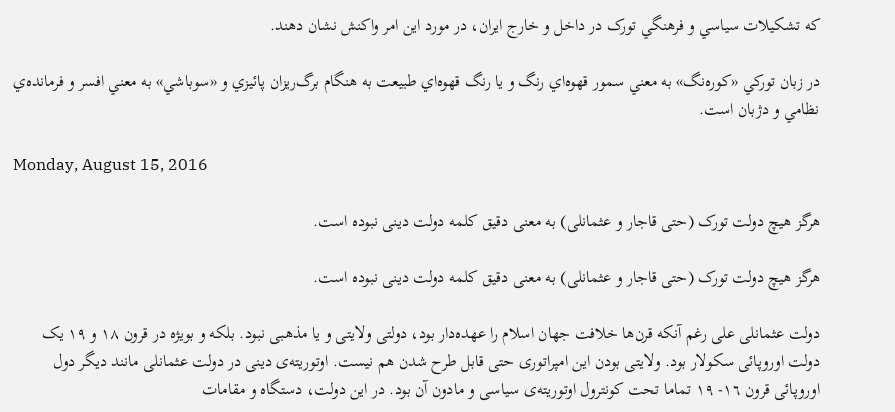که تشکيلات سياسي و فرهنگي تورک در داخل و خارج ايران، در مورد اين امر واکنش نشان دهند.

در زبان تورکي «کوره‌نگ» به معني سمور قهوه‌اي رنگ و يا رنگ قهوه‌اي طبيعت به هنگام برگ‌ريزان پائيزي و «سوباشي» به معني افسر و فرمانده‌ي نظامي و دژبان است.

Monday, August 15, 2016

هرگز هیچ دولت تورک (حتی قاجار و عثمانلی) به معنی دقیق کلمه دولت دینی نبوده‌ است.

هرگز هیچ دولت تورک (حتی قاجار و عثمانلی) به معنی دقیق کلمه دولت دینی نبوده‌ است.

دولت عثمانلی علی رغم آنکه قرن‌ها خلافت جهان اسلام را عهده‌دار بود، دولتی ولایتی و یا مذهبی نبود. بلکه و بویژه در قرون ١٨ و ١٩ یک دولت اوروپائی سکولار بود. ولایتی بودن این امپراتوری حتی قابل طرح شدن هم نیست. اوتوریته‌ی دینی در دولت عثمانلی مانند دیگر دول اوروپائی قرون ١٦- ١٩ تماما تحت کونترول اوتوریته‌ی سیاسی و مادون آن بود. در این دولت، دستگاه و مقامات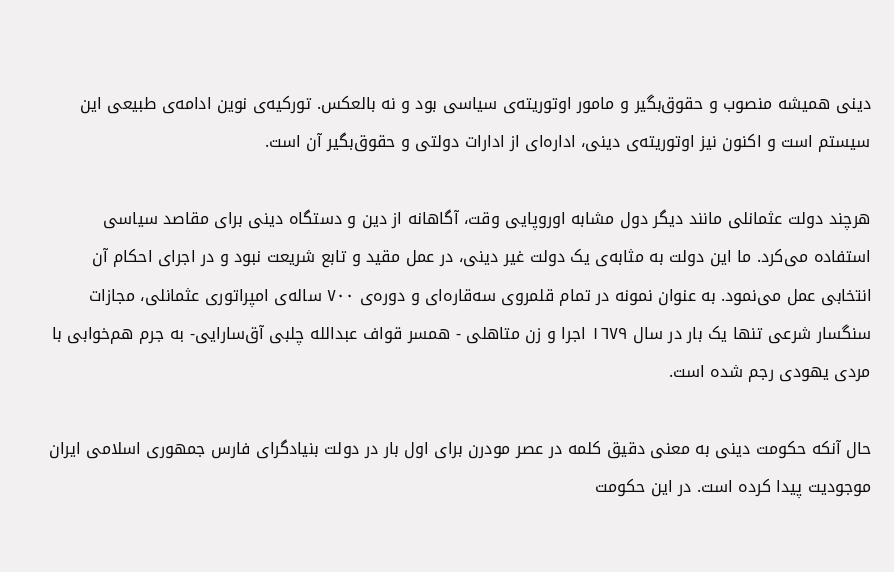دینی همیشه منصوب و حقوق‌بگیر و مامور اوتوریته‌ی سیاسی بود و نه بالعکس. تورکیه‌ی نوین ادامه‌ی طبیعی این سیستم است و اکنون نیز اوتوریته‌ی دینی، اداره‌ای از ادارات دولتی و حقوق‌بگیر آن است.

هرچند دولت عثمانلی مانند دیگر دول مشابه اوروپایی وقت، آگاهانه از دین و دستگاه دینی برای مقاصد سیاسی استفاده می‌کرد. ما این دولت به مثابه‌ی یک دولت غیر دینی، در عمل مقید و تابع شریعت نبود و در اجرای احکام آن انتخابی عمل می‌نمود. به عنوان نمونه در تمام قلمروی سه‌قاره‌ای و دوره‌ی ٧٠٠ ساله‌ی امپراتوری عثمانلی، مجازات سنگسار شرعی تنها یک بار در سال ١٦٧٩ اجرا و زن متاهلی - همسر قواف عبدالله چلبی آق‌سارایی- به جرم هم‌خوابی با مردی یهودی رجم شده است.

حال آنکه حکومت دینی به معنی دقیق کلمه در عصر مودرن برای اول بار در دولت بنیادگرای فارس جمهوری اسلامی ایران موجودیت پیدا کرده است. در این حکومت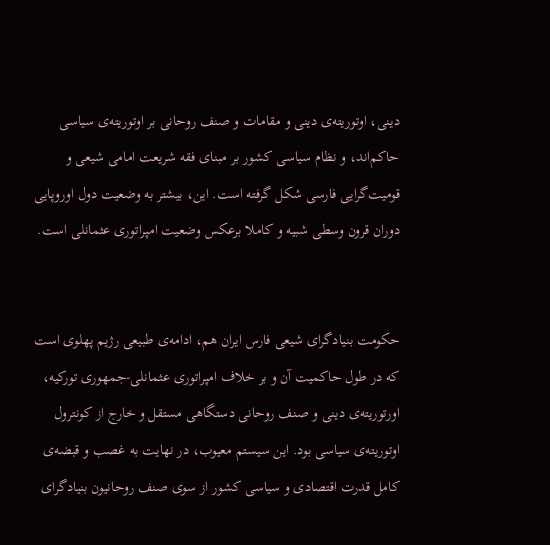دینی، اوتوریته‌ی دینی و مقامات و صنف روحانی بر اوتوریته‌ی سیاسی حاکم‌اند، و نظام سیاسی کشور بر مبنای فقه شریعت امامی شیعی و قومیت‌گرایی فارسی شکل گرفته است. این، بیشتر به وضعیت دول اوروپایی دوران قرون وسطی شبیه و کاملا برعکس وضعیت امپراتوری عثمانلی است.


حکومت بنیادگرای شیعی فارس ایران هم، ادامه‌ی طبیعی رژیم پهلوی است که در طول حاکمیت آن و بر خلاف امپراتوری عثمانلی-جمهوری تورکیه، اورتوریته‌ی دینی و صنف روحانی دستگاهی مستقل و خارج از کونترول اوتوریته‌ی سیاسی بود. این سیستم معیوب، در نهایت به غصب و قبضه‌ی کامل قدرت اقتصادی و سیاسی کشور از سوی صنف روحانیون بنیادگرای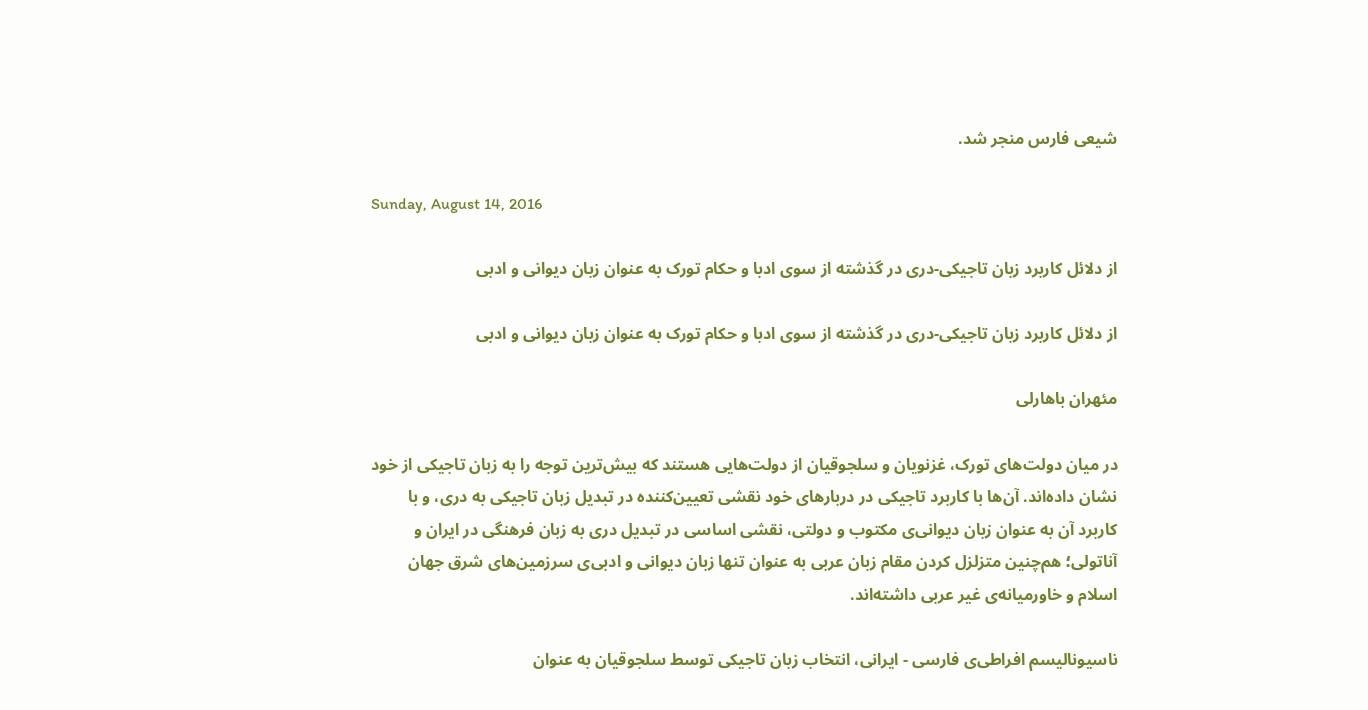شیعی فارس منجر شد.

Sunday, August 14, 2016

از دلائل کاربرد زبان تاجیکی-دری در گذشته از سوی ادبا و حکام تورک به عنوان زبان دیوانی و ادبی

از دلائل کاربرد زبان تاجیکی-دری در گذشته از سوی ادبا و حکام تورک به عنوان زبان دیوانی و ادبی

مئهران باهارلی

در میان دولت‌های تورک، غزنویان و سلجوقیان از دولت‌هایی هستند که بیش‌ترین توجه را به زبان تاجیکی از خود نشان داده‌اند. آن‌ها با کاربرد تاجیکی در دربارهای خود نقشی تعیین‌کننده در تبدیل زبان تاجیکی به دری، و با کاربرد آن به عنوان زبان دیوانی‌ی مکتوب و دولتی، نقشی اساسی در تبدیل دری به زبان فرهنگی در ایران و آناتولی؛ هم‌چنین متزلزل کردن مقام زبان عربی به عنوان تنها زبان دیوانی و ادبی‌ی سرزمین‌های شرق جهان اسلام و خاورمیانه‌ی غیر عربی داشته‌اند.

ناسیونالیسم افراطی‌ی فارسی - ایرانی، انتخاب زبان تاجیکی توسط سلجوقیان به عنوان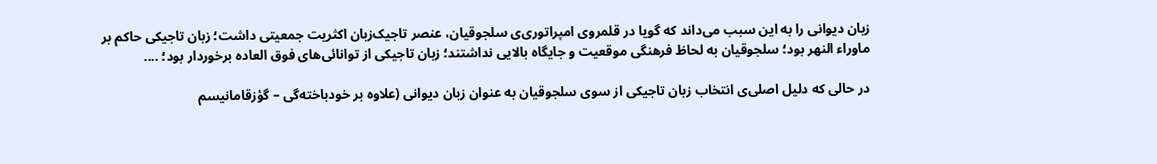زبان دیوانی را به این سبب می‌داند که گویا در قلمروی امپراتوری‌ی سلجوقیان، عنصر تاجیک‌زبان اکثریت جمعیتی داشت؛ زبان تاجیکی حاکم بر ماوراء النهر بود؛ سلجوقیان به لحاظ فرهنگی موقعیت و جایگاه بالایی نداشتند؛ زبان تاجیکی از توانائی‌های فوق العاده برخوردار بود؛ ....

در حالی که دلیل اصلی‌ی انتخاب زبان تاجیکی از سوی سلجوقیان به عنوان زبان دیوانی (علاوه بر خودباخته‌گی – گؤزقامانیسم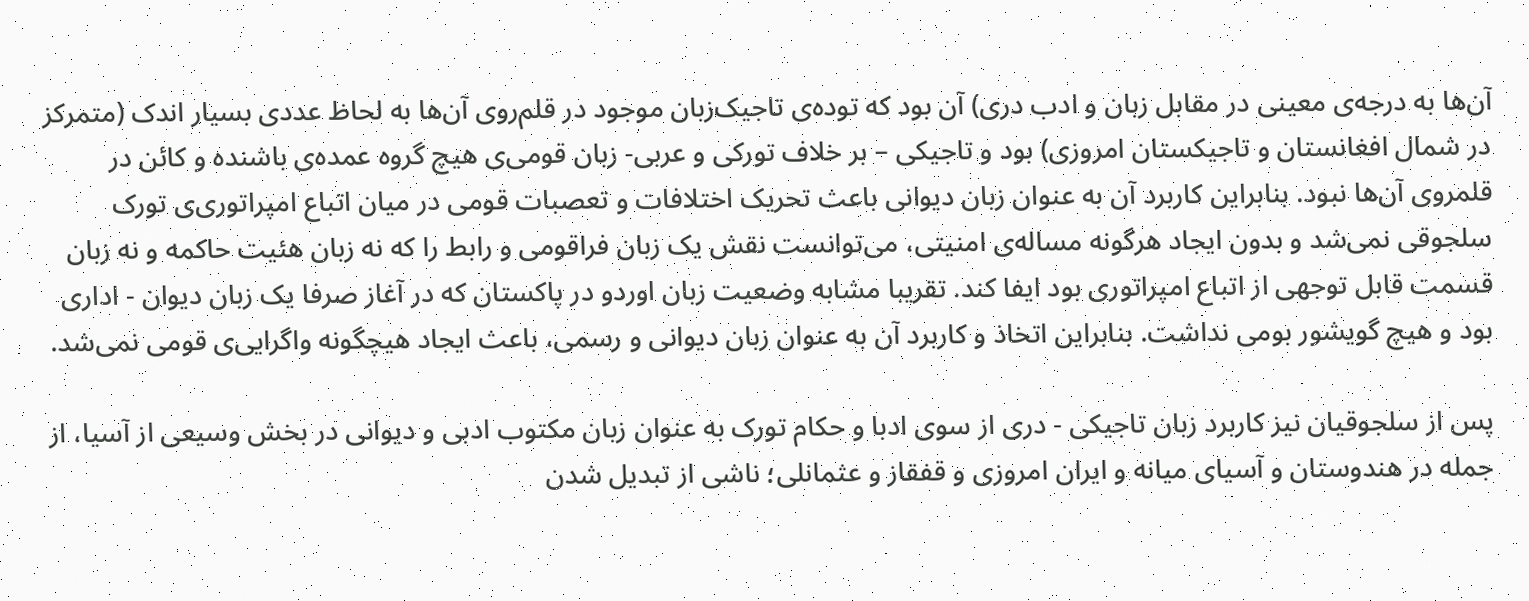آن‌ها به درجه‌ی معینی در مقابل زبان و ادب دری) آن بود که توده‌ی تاجیک‌زبان موجود در قلم‌روی آن‌ها به لحاظ عددی بسیار اندک (متمرکز در شمال افغانستان و تاجیکستان امروزی) بود و تاجیکی – بر خلاف تورکی و عربی- زبان قومی‌ی هیچ گروه عمده‌ی باشنده و کائن در قلمروی آ‌ن‌ها نبود. بنابراین کاربرد آن به عنوان زبان دیوانی باعث تحریک اختلافات و تعصبات قومی در میان اتباع امپراتوری‌ی تورک سلجوقی نمی‌شد و بدون ایجاد هرگونه مساله‌ی امنیتی، می‌توانست نقش یک زبان فراقومی و رابط را که نه زبان هئیت حاکمه و نه زبان قسمت قابل توجهی از اتباع امپراتوری بود ایفا کند. تقریبا مشابه وضعیت زبان اوردو در پاکستان که در آغاز صرفا یک زبان دیوان - اداری بود و هیچ گویشور بومی نداشت. بنابراین اتخاذ و کاربرد آن به عنوان زبان دیوانی و رسمی، باعث ایجاد هیچگونه واگرایی‌ی قومی نمی‌شد.

پس از سلجوقیان نیز کاربرد زبان تاجیکی - دری از سوی ادبا و حکام تورک به عنوان زبان مکتوب ادبی و دیوانی در بخش وسیعی از آسیا، از جمله در هندوستان و آسیای میانه و ایران امروزی و قفقاز و عثمانلی؛ ناشی از تبدیل شدن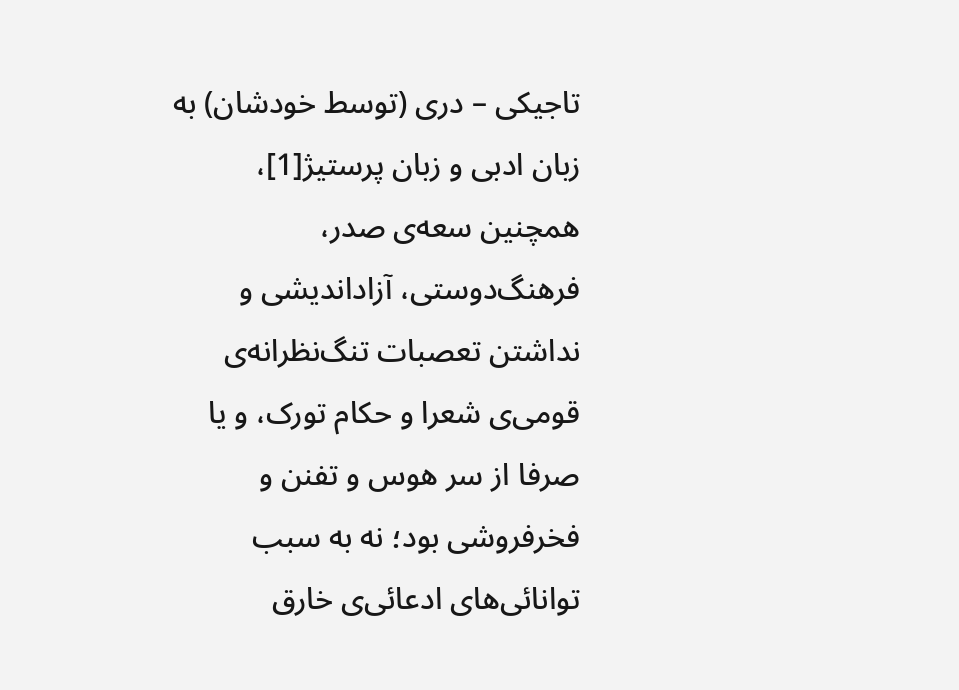تاجیکی – دری (توسط خودشان) به زبان ادبی و زبان پرستیژ[1]، همچنین سعه‌ی صدر، فرهنگ‌دوستی، آزاداندیشی و نداشتن تعصبات تنگ‌نظرانه‌ی قومی‌ی شعرا و حکام تورک، و یا صرفا از سر هوس و تفنن و فخرفروشی بود؛ نه به سبب توانائی‌های ادعائی‌ی خارق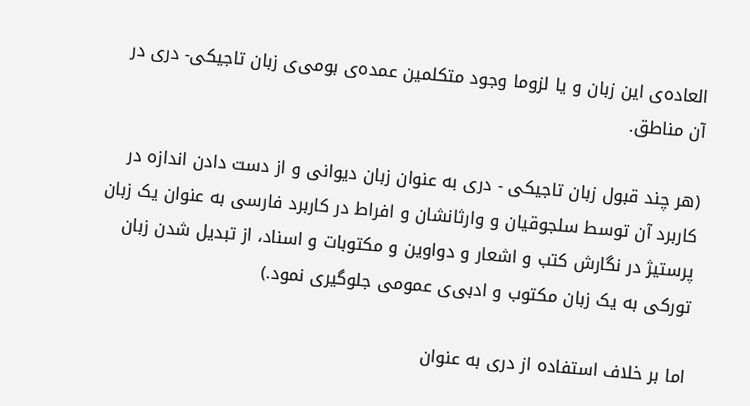العاده‌ی این زبان و یا لزوما وجود متکلمین عمده‌ی بومی‌ی زبان تاجیکی- دری در آن مناطق.

(هر چند قبول زبان تاجیکی - دری به عنوان زبان دیوانی و از دست دادن اندازه در کاربرد آن توسط سلجوقیان و وارثانشان و افراط در کاربرد فارسی به عنوان یک زبان پرستیژ در نگارش کتب و اشعار و دواوین و مکتوبات و اسناد، از تبدیل شدن زبان تورکی به یک زبان مکتوب و ادبی‌ی عمومی جلوگیری نمود.)

اما بر خلاف استفاده از دری به عنوان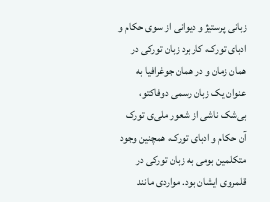زبانی پرستیژ و دیوانی از سوی حکام و ادبای تورک، کاربرد زبان تورکی در همان زمان و در همان جوغرافیا به عنوان یک زبان رسمی دوفاکتو، بی‌شک ناشی از شعور ملی‌ی تورک آن حکام و ادبای تورک، همچنین وجود متکلمین بومی‌ به زبان تورکی در قلمروی ایشان بود. مواردی مانند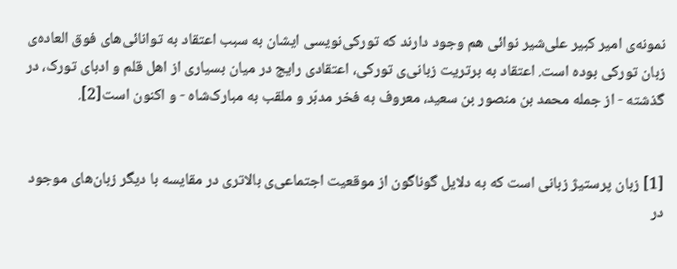نمونه‌ی امیر کبیر علی‌شیر نوائی هم وجود دارند که تورکی‌نویسی ایشان به سبب اعتقاد به توانائی‌های فوق العاده‌ی زبان تورکی بوده است. اعتقاد به برتریت زبانی‌ی تورکی، اعتقادی رایج در میان بسیاری از اهل قلم و ادبای تورک، در گذشته - از جمله محمد بن منصور بن سعيد، معروف به فخر مدبّر و ملقب به مبارک‌شاه - و اکنون است[2].


[1] زبان پرستیژ زبانی است که به دلایل گوناگون از موقعیت اجتماعی‌ی بالاتری در مقایسه با دیگر زبان‌های موجود در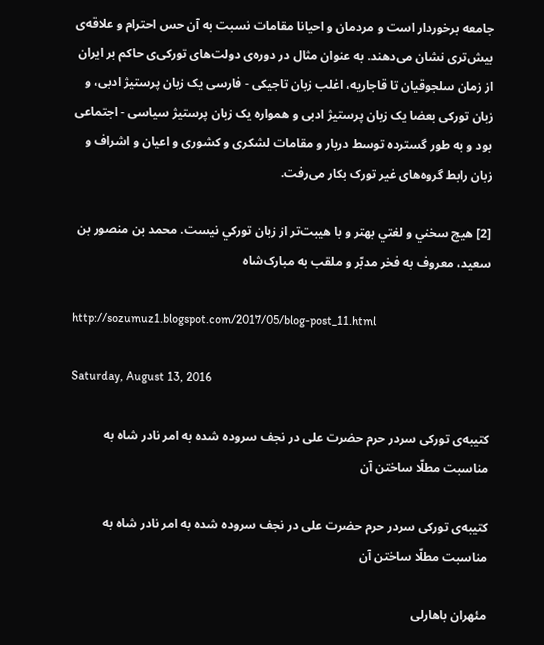جامعه برخوردار است و مردمان و احیانا مقامات نسبت به آن حس احترام و علاقه‌ی بیش‌تری نشان می‌دهند. به عنوان مثال در دوره‌ی دولت‌های تورکی‌ی حاکم بر ایران از زمان سلجوقیان تا قاجاریه، اغلب زبان تاجیکی - فارسی یک زبان پرستیژ ادبی، و زبان تورکی بعضا یک زبان پرستیژ ادبی و همواره یک زبان پرستیژ سیاسی - اجتماعی بود و به طور گسترده توسط دربار و مقامات لشکری و کشوری و اعیان و اشراف و زبان رابط گروه‌های غیر تورک بکار می‌رفت.

[2] هيچ سخني و لغتي بهتر و با هيبت‌تر از زبان تورکي نيست. محمد بن منصور بن سعيد، معروف به فخر مدبّر و ملقب به مبارک‌شاه

http://sozumuz1.blogspot.com/2017/05/blog-post_11.html

Saturday, August 13, 2016

کتیبه‌‌ی تورکی سردر حرم حضرت علی در نجف سروده شده به امر نادر شاه به مناسبت مطلّا ساختن آن

کتیبه‌ی تورکی سردر حرم حضرت علی در نجف سروده شده به امر نادر شاه به مناسبت مطلّا ساختن آن

مئهران باهارلی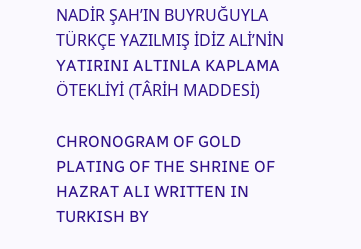NADİR ŞAH’IN BUYRUĞUYLA TÜRKÇE YAZILMIŞ İDİZ ALİ’NİN YATIRINI ALTINLA KAPLAMA ÖTEKLİYİ (TÂRİH MADDESİ)

CHRONOGRAM OF GOLD PLATING OF THE SHRINE OF HAZRAT ALI WRITTEN IN TURKISH BY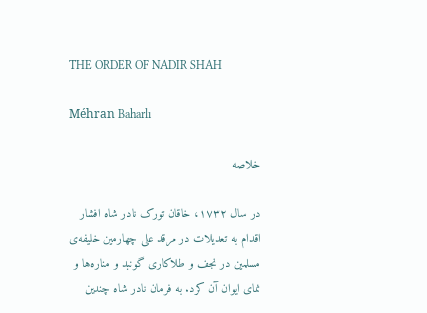THE ORDER OF NADIR SHAH

Méhran Baharlı

خلاصه

در سال ١٧٣٢، خاقان تورک نادر شاه افشار اقدام به تعدیلات در مرقد علی چهارمین خلیفه‌ی مسلمین در نجف و طلاکاری گونبد و مناره‌ها و نمای ایوان آن کرد. به فرمان نادر شاه چندین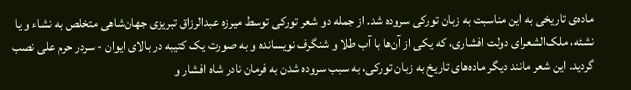ماده‌ی تاریخی به این مناسبت به زبان تورکی سروده شد. از جمله دو شعر تورکی توسط میرزه عبدالرزاق تبریزی جهان‌شاهی متخلص به نشاء و یا نشئه، ملک‌الشعرای دولت افشاری، که یکی از آن‌ها با آب طلا و شنگرف نویسانده و به صورت یک کتیبه در بالای ایوان - سردر حرم علی نصب گردید. این شعر مانند دیگر ماده‌های تاریخ به زبان تورکی، به سبب سروده شدن به فرمان نادر شاه افشار و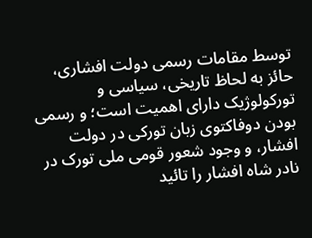توسط مقامات رسمی دولت افشاری، حائز به لحاظ تاریخی، سیاسی و تورکولوژیک دارای اهمیت است؛ و رسمی بودن دوفاکتوی زبان تورکی در دولت افشار، و وجود شعور قومی ملی تورک در نادر شاه افشار را تائید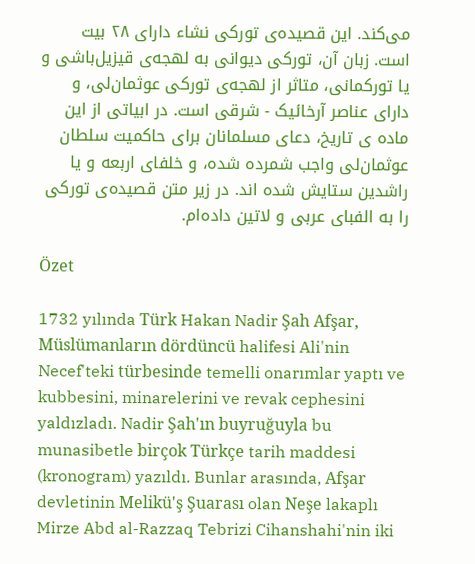می‌کند. این قصیده‌ی تورکی نشاء دارای ٢٨ بیت است. زبان آن، تورکی دیوانی به لهجه‌ی قیزیل‌باشی و یا تورکمانی، متاثر از لهجه‌ی تورکی عوثمان‌لی، و دارای عناصر آرخائیک - شرقی است. در ابیاتی از این ماده ی تاریخ، دعای مسلمانان برای حاکمیت سلطان عوثمان‌لی واجب شمرده شده، و خلفای اربعه و یا راشدین ستایش شده اند. در زیر متن قصیده‌ی تورکی را به الفبای عربی و لاتین داده‌ام.

Özet

1732 yılında Türk Hakan Nadir Şah Afşar, Müslümanların dördüncü halifesi Ali'nin Necef'teki türbesinde temelli onarımlar yaptı ve kubbesini, minarelerini ve revak cephesini yaldızladı. Nadir Şah'ın buyruğuyla bu munasibetle birçok Türkçe tarih maddesi (kronogram) yazıldı. Bunlar arasında, Afşar devletinin Melikü'ş Şuarası olan Neşe lakaplı Mirze Abd al-Razzaq Tebrizi Cihanshahi'nin iki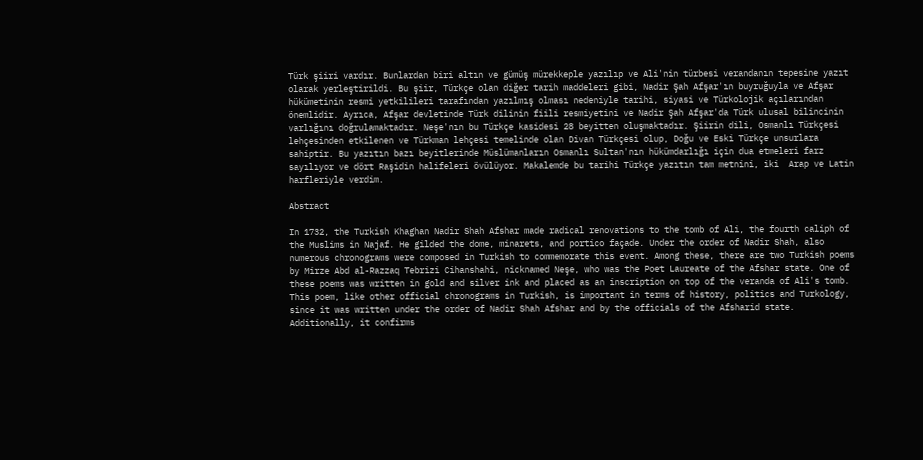Türk şiiri vardır. Bunlardan biri altın ve gümüş mürekkeple yazılıp ve Ali'nin türbesi verandanın tepesine yazıt olarak yerleştirildi. Bu şiir, Türkçe olan diğer tarih maddeleri gibi, Nadir Şah Afşar'ın buyruğuyla ve Afşar hükümetinin resmi yetkilileri tarafından yazılmış olması nedeniyle tarihi, siyasi ve Türkolojik açılarından önemlidir. Ayrıca, Afşar devletinde Türk dilinin fiili resmiyetini ve Nadir Şah Afşar'da Türk ulusal bilincinin varlığını doğrulamaktadır. Neşe'nın bu Türkçe kasidesi 28 beyitten oluşmaktadır. Şiirin dili, Osmanlı Türkçesi lehçesinden etkilenen ve Türkman lehçesi temelinde olan Divan Türkçesi olup, Doğu ve Eski Türkçe unsurlara sahiptir. Bu yazıtın bazı beyitlerinde Müslümanların Osmanlı Sultan'nın hükümdarlığı için dua etmeleri farz sayılıyor ve dört Raşidin halifeleri övülüyor. Makalemde bu tarihi Türkçe yazıtın tam metnini, iki  Arap ve Latin harfleriyle verdim.

Abstract

In 1732, the Turkish Khaghan Nadir Shah Afshar made radical renovations to the tomb of Ali, the fourth caliph of the Muslims in Najaf. He gilded the dome, minarets, and portico façade. Under the order of Nadir Shah, also numerous chronograms were composed in Turkish to commemorate this event. Among these, there are two Turkish poems by Mirze Abd al-Razzaq Tebrizi Cihanshahi, nicknamed Neşe, who was the Poet Laureate of the Afshar state. One of these poems was written in gold and silver ink and placed as an inscription on top of the veranda of Ali's tomb. This poem, like other official chronograms in Turkish, is important in terms of history, politics and Turkology, since it was written under the order of Nadir Shah Afshar and by the officials of the Afsharid state. Additionally, it confirms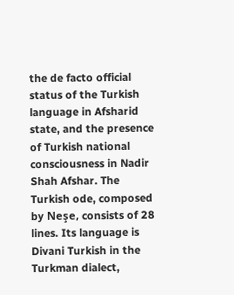the de facto official status of the Turkish language in Afsharid state, and the presence of Turkish national consciousness in Nadir Shah Afshar. The Turkish ode, composed by Neşe, consists of 28 lines. Its language is Divani Turkish in the Turkman dialect,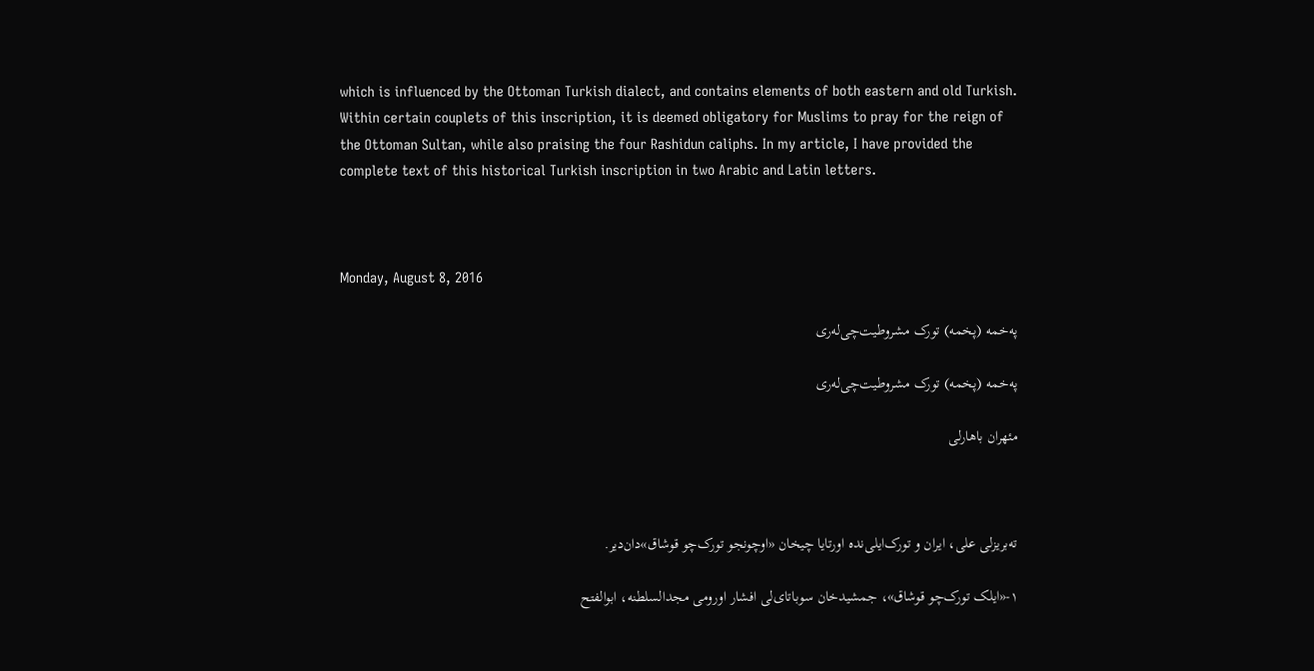which is influenced by the Ottoman Turkish dialect, and contains elements of both eastern and old Turkish. Within certain couplets of this inscription, it is deemed obligatory for Muslims to pray for the reign of the Ottoman Sultan, while also praising the four Rashidun caliphs. In my article, I have provided the complete text of this historical Turkish inscription in two Arabic and Latin letters.



Monday, August 8, 2016

په‌خمه (پخمه) تورک مشروطیت‌چی‌‌له‌ری

په‌خمه (پخمه) تورک مشروطیت‌چی‌له‌ری

مئهران باهارلی



ته‌بریزلی علی، ایران و تورک‌ایلی‌نده اورتایا چیخان «اوچونجو تورک‌چو قوشاق»دان‌دیر.

١-«ایلک تورک‌چو قوشاق»، جمشیدخان سوباتای‌لی افشار اورومی مجدالسلطنه، ابوالفتح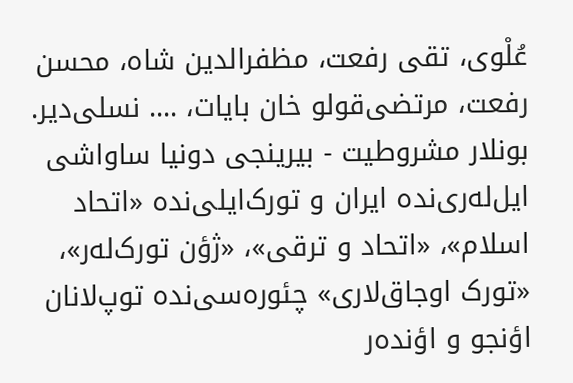عُلْوی، تقی رفعت، مظفرالدین شاه، محسن رفعت، مرتضی‌قولو خان بایات، .... نسلی‌دیر. بونلار مشروطیت - بیرینجی دونیا ساواشی ایل‌له‌ری‌نده ایران و تورک‌ایلی‌نده «اتحاد اسلام»، «اتحاد و ترقی»، «ژؤن تورک‌له‌ر»، «تورک اوجاق‌لاری» چئوره‌سی‌نده توپ‌لانان اؤنجو و اؤنده‌ر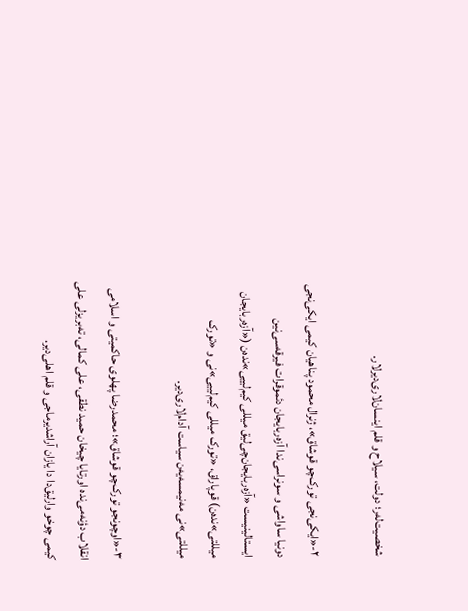شخصیت‌له‌ر؛ دولت، سیلاح و قلم اینسان‌لاری‌دیرلار.

٢-«ایکی‌نجی تورک‌چو قوشاق»، ژنرال محمود پناهیان کیمی ایکی‌نجی دونیا ساواشی و سونراسی‌ندا آزه‌ربایجان دئموقرات فیرقه‌سی‌نین ایستالینیست «آزه‌ربایجان‌چی‌لیق میللی کیم‌لییی»نده‌ن («آزه‌ربایجان میللتی»نده‌ن) قوپاراق، «تورک میللی کیم‌لییی»نی و «تورک میللتی»نی مه‌نیمسه‌یه‌ن سیاست آدام‌لاری‌دیر.

٣-«اوچونجو تورک‌چو قوشاق»؛ محمدرضا پهلوی حاکمیتی و اسلامی انقلاب دؤنه‌می‌نده اورتایا چیخان حمید نطقی، علی کمالی، ته‌بریزلی علی کیمی چوخو وارلیق‌دا دا یازان آراشدیرماجی و قلم اهلی‌دیر.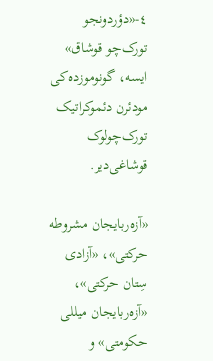٤-«دؤردونجو تورک‌چو قوشاق» ایسه، گونوموزده‌کی مودئرن دئموکراتیک تورک‌چولوک قوشاغی‌دیر.

«آزه‌ربایجان مشروطه حرکتی»، «آزادی‌ سِتان حرکتی»، «آزه‌ربایجان میللی حکومتی» و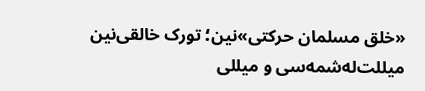«خلق مسلمان حرکتی»نین؛ تورک خالقی‌نین میللت‌له‌شمه‌سی و میللی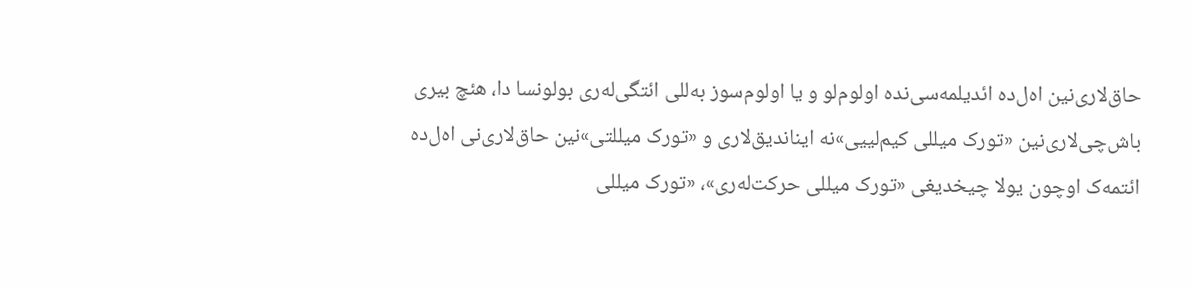حاق‌لاری‌نین اه‌ل‌ده ائدیلمه‌سی‌نده اولوم‌لو و یا اولوم‌سوز به‌للی ائتگی‌له‌ری بولونسا دا، هئچ بیری باش‌چی‌لاری‌نین «تورک میللی کیم‌لییی»نه ایناندیق‌لاری و «تورک میللتی»نین حاق‌لاری‌نی اه‌ل‌ده ائتمه‌ک اوچون یولا چیخدیغی «تورک میللی حرکت‌له‌ری»، «تورک میللی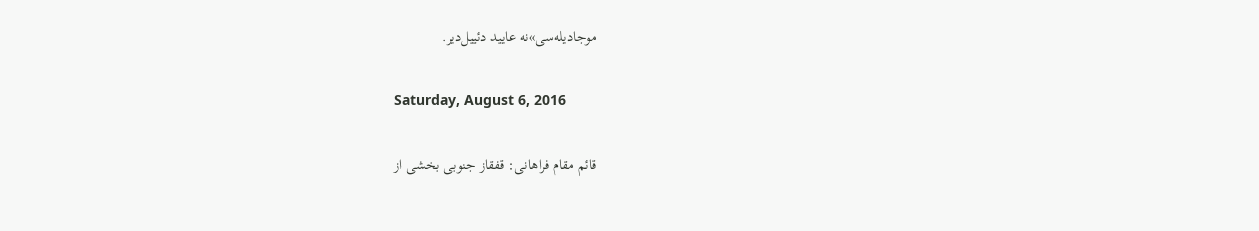موجادیله‌سی»نه عایید دئییل‌دیر.

Saturday, August 6, 2016

قائم مقام فراهانی: قفقاز جنوبی بخشی از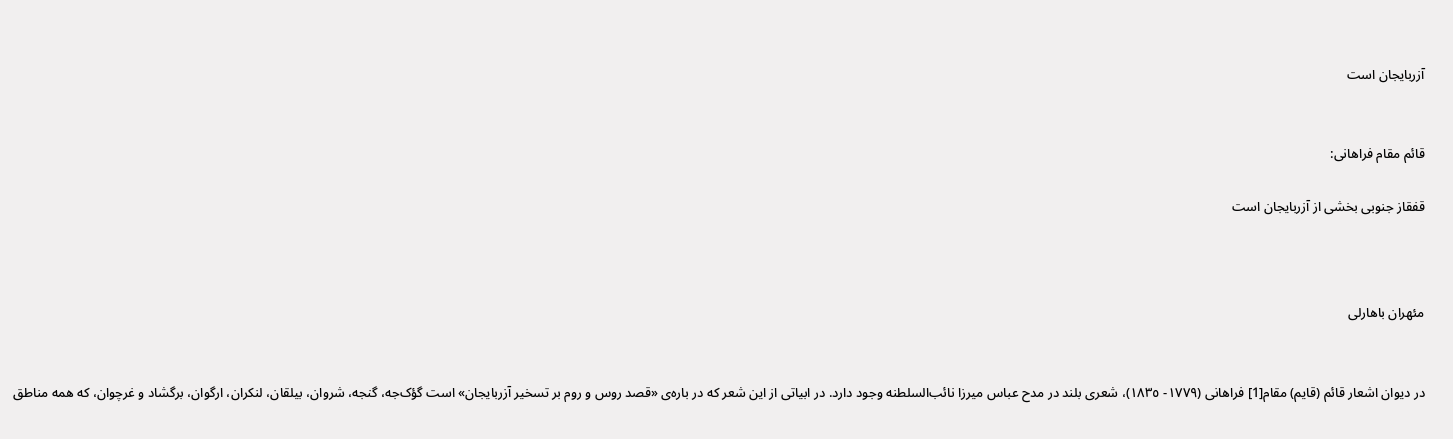آزربایجان است


قائم مقام فراهانی:

قفقاز جنوبی بخشی از آزربایجان است



مئهران باهارلی


در دیوان اشعار قائم (قایم) مقام[1] فراهانی (١٧٧٩- ١٨٣٥)، شعری بلند در مدح عباس ‌میرزا نائب‌السلطنه وجود دارد. در ابیاتی از این شعر که در باره‌ی «قصد روس و روم بر تسخیر آزربایجان» است گؤک‌جه، گنجه، شروان، بیلقان، لنکران، ارگوان، برگشاد و غرچوان، که همه مناطق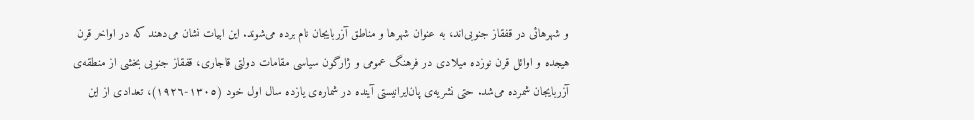و شهرهائی در قفقاز جنوبی‌اند، به عنوان شهرها و مناطق آزربایجان نام برده می‌شوند. این ابیات نشان می‌دهند که در اواخر قرن هیجده و اوائل قرن نوزده میلادی در فرهنگ عمومی و ژارگون سیاسی مقامات دولتی قاجاری، قفقاز جنوبی بخشی از منطقه‌ی آزربایجان شمرده می‌شد. حتی نشریه‌ی پان‌ایرانیستی آینده در شماره‌ی یازده سال اول خود (١٣٠٥-١٩٢٦)، تعدادی از این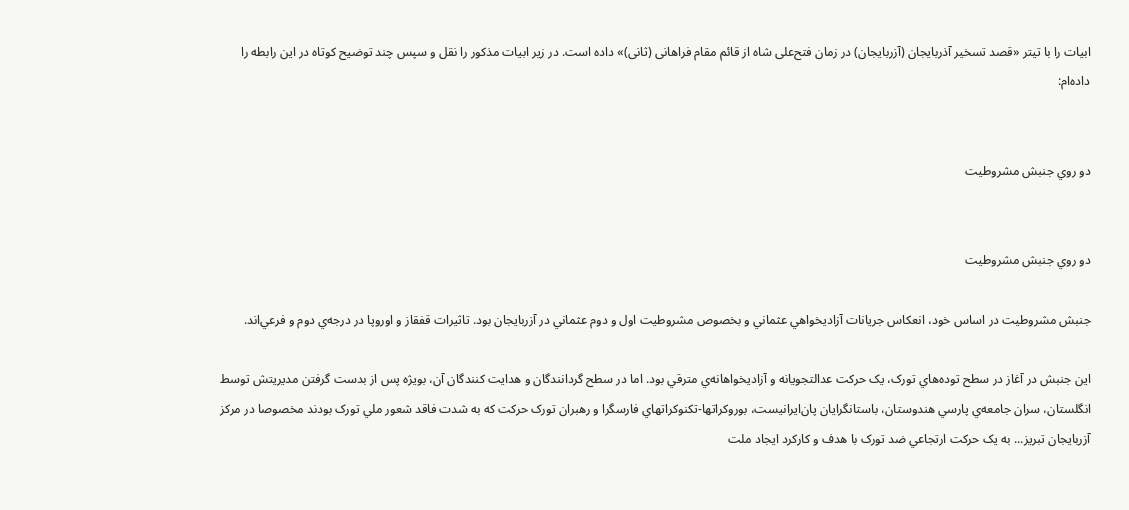ابیات را با تیتر «قصد تسخیر آذربایجان (آزربایجان) در زمان فتح‌علی‌ شاه از قائم مقام فراهانی (ثانی)» داده است. در زیر ابیات مذکور را نقل و سپس چند توضیح کوتاه در این رابطه را داده‌ام:


دو روي جنبش مشروطيت


دو روي جنبش مشروطيت

جنبش مشروطيت در اساس خود، انعکاس جريانات آزاديخواهي عثماني و بخصوص مشروطيت اول و دوم عثماني در آزربايجان بود. تاثيرات قفقاز و اوروپا در درجه‌ي دوم و فرعي‌اند.

اين جنبش در آغاز در سطح توده‌هاي تورک، يک حرکت عدالتجويانه و آزاديخواهانه‌ي مترقي بود. اما در سطح گردانندگان و هدايت کنندگان آن، بويژه پس از بدست گرفتن مديريتش توسط انگلستان، سران جامعه‌ي پارسي هندوستان، باستانگرايان پان‌ايرانيست، بوروکراتها-تکنوکراتهاي فارسگرا و رهبران تورک حرکت که به شدت فاقد شعور ملي تورک بودند مخصوصا در مرکز آزربايجان تبريز... به يک حرکت ارتجاعي ضد تورک با هدف و کارکرد ايجاد ملت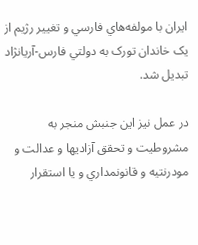ايران با مولفه‌هاي فارسي و تغيير رژيم از يک خاندان تورک به دولتي فارس-آريانژاد تبديل شد.

در عمل نيز اين جنبش منجر به مشروطيت و تحقق آزاديها و عدالت و مودرنتيه و قانونمداري و يا استقرار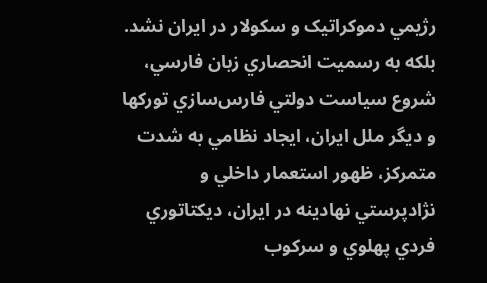رژيمي دموکراتيک و سکولار در ايران نشد. بلکه به رسميت انحصاري زبان فارسي، شروع سياست دولتي فارس‌سازي تورکها و ديگر ملل ايران، ايجاد نظامي به شدت متمرکز، ظهور استعمار داخلي و نژادپرستي نهادينه در ايران، ديکتاتوري فردي پهلوي و سرکوب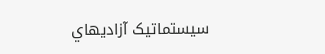سيستماتيک آزاديهاي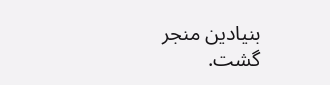بنيادين منجر گشت.